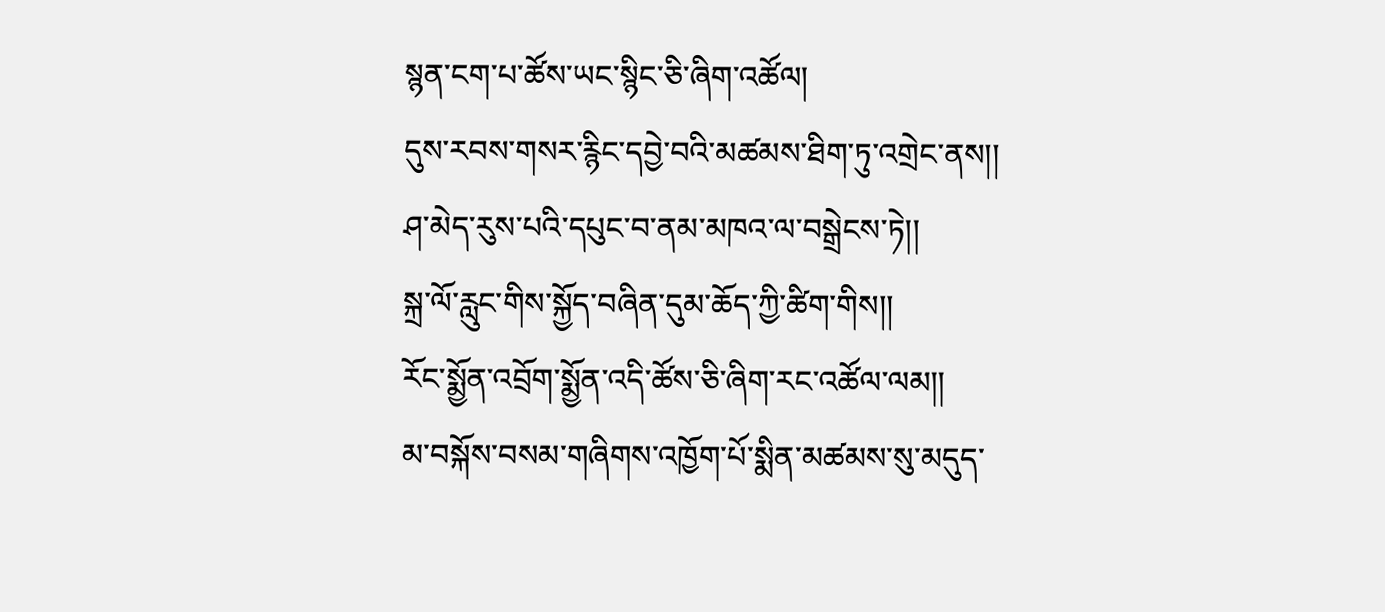སྙན་ངག་པ་ཚོས་ཡང་སྙིང་ཅི་ཞིག་འཚོལ།
དུས་རབས་གསར་རྙིང་དབྱེ་བའི་མཚམས་ཐིག་ཏུ་འགྲེང་ནས།།
ཤ་མེད་རུས་པའི་དཔུང་བ་ནམ་མཁའ་ལ་བསྒྲེངས་ཏེ།།
སྐྲ་ལོ་རླུང་གིས་སྐྱོད་བཞིན་དུམ་ཆོད་ཀྱི་ཚིག་གིས།།
རོང་སྨྱོན་འབྲོག་སྨྱོན་འདི་ཚོས་ཅི་ཞིག་རང་འཚོལ་ལམ།།
མ་བསྐོས་བསམ་གཞིགས་འཁྱོག་པོ་སྨིན་མཚམས་སུ་མདུད་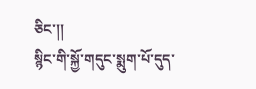ཅིང་།།
སྙིང་གི་སྐྱོ་གདུང་སྨུག་པོ་དུད་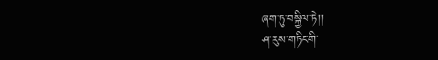ཞག་ཏུ་བསྐྱིལ་ཏེ།།
ཤ་རུས་གཏིང་གི་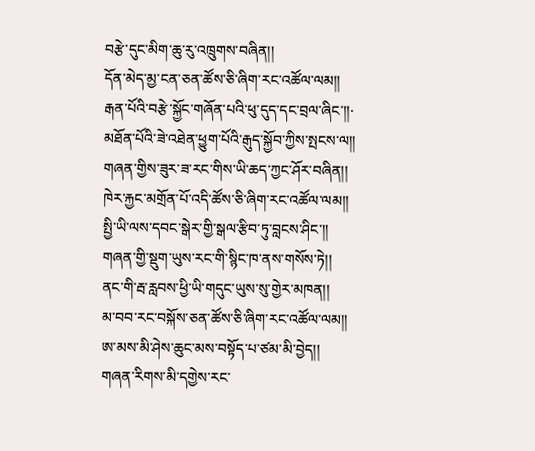བརྩེ་དུང་མིག་ཆུ་རུ་འཁྲུགས་བཞིན།།
དོན་མེད་མྱ་ངན་ཅན་ཚོས་ཅི་ཞིག་རང་འཚོལ་ལམ།།
རྒན་པོའི་བརྩེ་སྐྱོང་གཞོན་པའི་ཕུ་དུད་དང་བྲལ་ཞིང་།།·
མཐོན་པོའི་ཟེ་འཐེན་ཕྱུག་པོའི་རྒུད་སྐྱོབ་ཀྱིས་སྤངས་ལ།།
གཞན་གྱིས་ཟུར་ཟ་རང་གིས་ཡི་ཆད་ཀྱང་ཤོར་བཞིན།།
ཁེར་རྐྱང་མགྲོན་པོ་འདི་ཚོས་ཅི་ཞིག་རང་འཚོལ་ལམ།།
སྤྱི་ཡི་ལས་དབང་སྒེར་གྱི་སྒལ་རྩིབ་ཏུ་བླངས་ཤིང་།།
གཞན་གྱི་སྡུག་ཡུས་རང་གི་སྙིང་ཁ་ནས་གསོས་ཏེ།།
ནང་གི་རྦ་རླབས་ཕྱི་ཡི་གདུང་ཡུས་སུ་གྱེར་མཁན།།
མ་བབ་རང་བསྐོས་ཅན་ཚོས་ཅི་ཞིག་རང་འཚོལ་ལམ།།
ཨ་མས་མི་ཤེས་ཆུང་མས་བསྟོད་པ་ཙམ་མི་བྱེད།།
གཞན་རིགས་མི་དགྱེས་རང་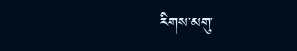རིགས་མགུ་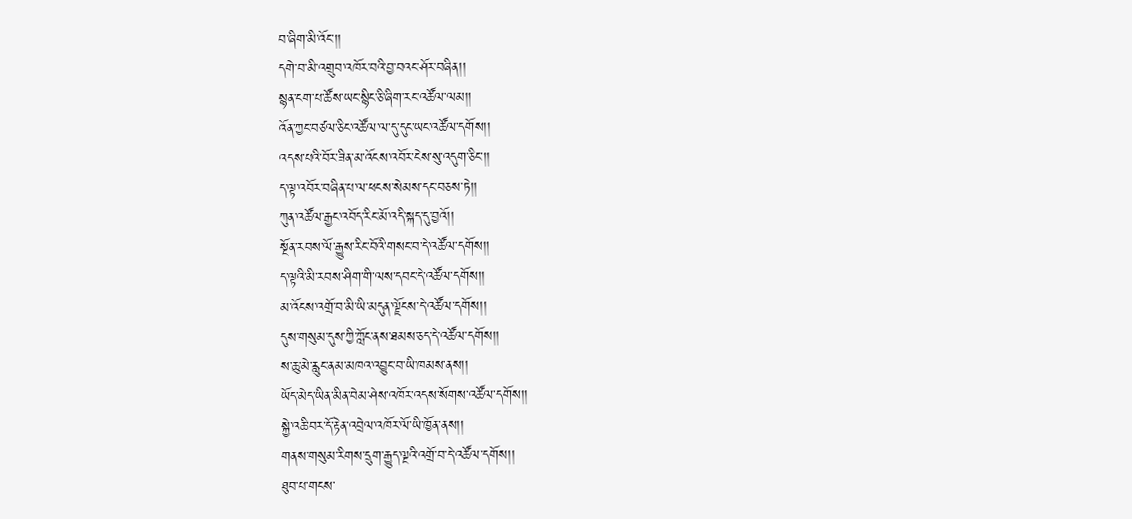བ་ཞིག་མི་འོང་།།
དགེ་བ་མི་འགྲུབ་འཁོར་བའི་བྱ་བའང་ཤོར་བཞིན།།
སྙན་ངག་པ་ཚོས་ཡང་སྙིང་ཅི་ཞིག་རང་འཚོལ་ལམ།།
འོན་ཀྱང་བཙལ་ཅིང་འཚོལ་ལ་དུ་དུང་ཡང་འཚོལ་དགོས།།
འདས་པའི་བོར་ཟིན་མ་འོངས་འབོར་ངེས་སུ་འདུག་ཅིང་།།
ད་ལྟ་འབོར་བཞིན་པ་ལ་ཕངས་སེམས་དང་བཅས་ཏེ།།
ཀུན་འཚོལ་རྒྱང་འབོད་རིང་མོ་འདི་སྐད་དུ་བྱའོ།།
སྔོན་རབས་ལོ་རྒྱུས་རིང་བོའི་གསང་བ་དེ་འཚོལ་དགོས།།
ད་ལྟའི་མི་རབས་ཤིག་གི་ལས་དབང་དེ་འཚོལ་དགོས།།
མ་འོངས་འགྲོ་བ་མི་ཡི་མདུན་ལྗོངས་དེ་འཚོལ་དགོས།།
དུས་གསུམ་དུས་ཀྱི་ཀློང་ནས་ཐམས་ཅད་དེ་འཚོལ་དགོས།།
ས་ཆུ་མེ་རླུང་ནམ་མཁའ་འབྱུང་བ་ཡི་ཁམས་ནས།།
ཡོད་མེད་ཡིན་མིན་བེམ་ཤེས་འཁོར་འདས་སོགས་འཚོལ་དགོས།།
སྐྱེ་འཆི་བར་དོ་རྟེན་འབྲེལ་འཁོར་ལོ་ཡི་ཁྱོན་ནས།།
གནས་གསུམ་རིགས་དྲུག་རྒྱུད་ལྔའི་འགྲོ་བ་དེ་འཚོལ་དགོས།།
ཐུབ་པ་གངས་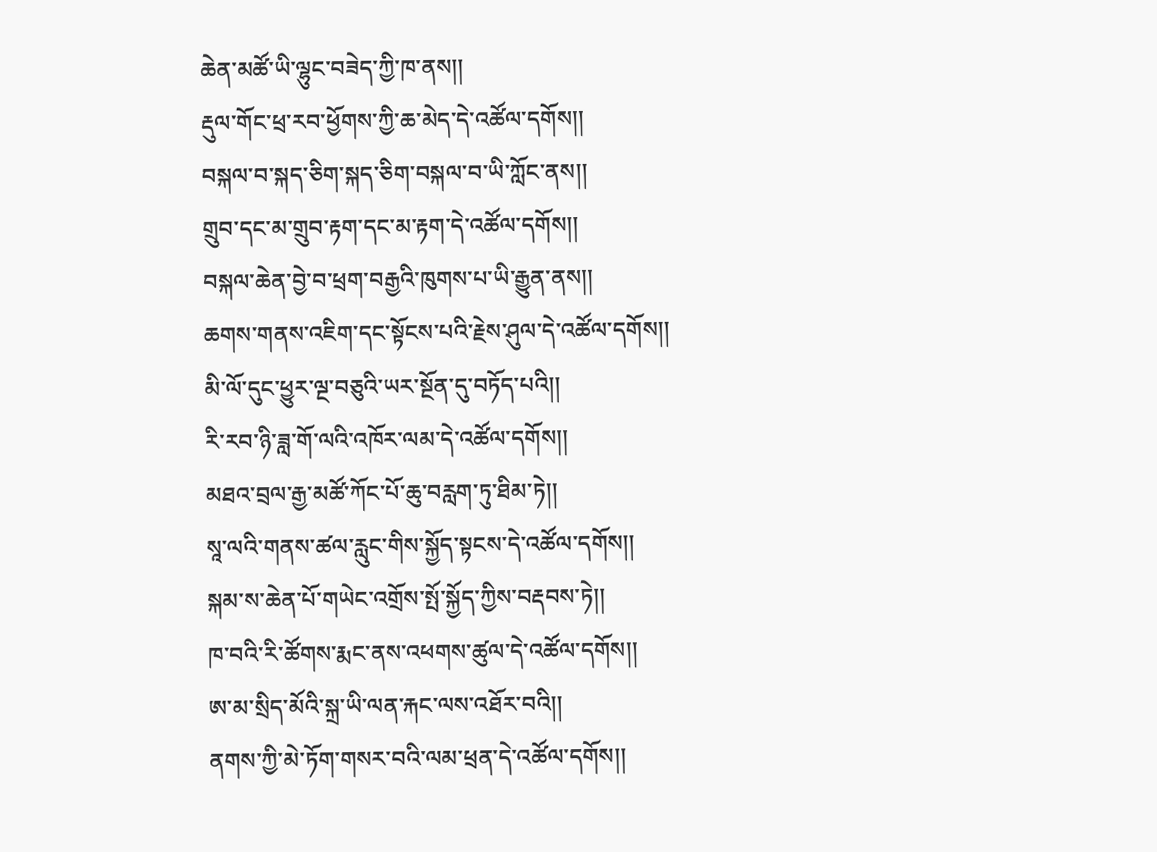ཆེན་མཚོ་ཡི་ལྷུང་བཟེད་ཀྱི་ཁ་ནས།།
རྡུལ་གོང་ཕྲ་རབ་ཕྱོགས་ཀྱི་ཆ་མེད་དེ་འཚོལ་དགོས།།
བསྐལ་བ་སྐད་ཅིག་སྐད་ཅིག་བསྐལ་བ་ཡི་ཀློང་ནས།།
གྲུབ་དང་མ་གྲུབ་རྟག་དང་མ་རྟག་དེ་འཚོལ་དགོས།།
བསྐལ་ཆེན་བྱེ་བ་ཕྲག་བརྒྱའི་ཁུགས་པ་ཡི་རྒྱུན་ནས།།
ཆགས་གནས་འཇིག་དང་སྟོངས་པའི་རྗེས་ཤུལ་དེ་འཚོལ་དགོས།།
མི་ལོ་དུང་ཕྱུར་ལྔ་བཅུའི་ཡར་སྔོན་དུ་བཏོད་པའི།།
རི་རབ་ཉི་ཟླ་གོ་ལའི་འཁོར་ལམ་དེ་འཚོལ་དགོས།།
མཐའ་བྲལ་རྒྱ་མཚོ་ཀོང་པོ་ཆུ་བརླག་ཏུ་ཐིམ་ཏེ།།
སཱ་ལའི་གནས་ཚལ་རླུང་གིས་སྐྱོད་སྟངས་དེ་འཚོལ་དགོས།།
སྐམ་ས་ཆེན་པོ་གཡེང་འགྲོས་སྤོ་སྐྱོད་ཀྱིས་བརྡབས་ཏེ།།
ཁ་བའི་རི་ཚོགས་རྨང་ནས་འཕགས་ཚུལ་དེ་འཚོལ་དགོས།།
ཨ་མ་སྲིད་མོའི་སྐྲ་ཡི་ལན་རྐང་ལས་འཐོར་བའི།།
ནགས་ཀྱི་མེ་ཏོག་གསར་བའི་ལམ་ཕྲན་དེ་འཚོལ་དགོས།།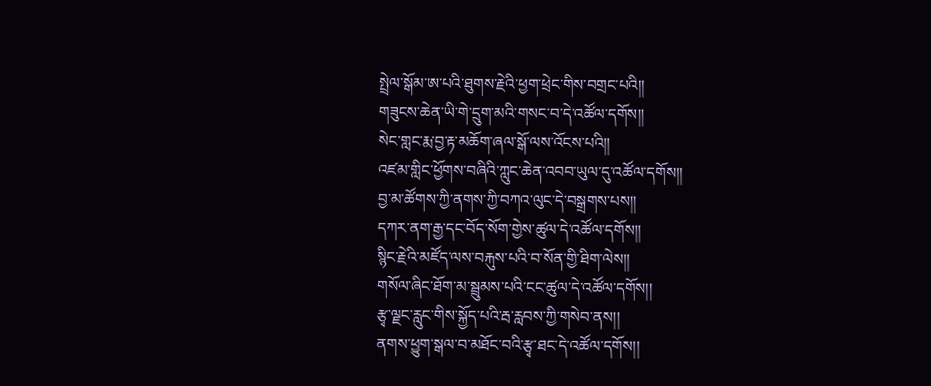སྤྲེལ་སྒོམ་ཨ་པའི་ཐུགས་རྗེའི་ཕྱག་ཕྲེང་གིས་བགྲང་པའི།།
གཟུངས་ཆེན་ཡི་གེ་དྲུག་མའི་གསང་བ་དེ་འཚོལ་དགོས།།
སེང་གླང་རྨ་བྱ་རྟ་མཆོག་ཞལ་སྒོ་ལས་འོངས་པའི།།
འཛམ་གླིང་ཕྱོགས་བཞིའི་ཀླུང་ཆེན་འབབ་ཡུལ་དུ་འཚོལ་དགོས།།
བྱ་མ་ཚོགས་ཀྱི་ནགས་ཀྱི་བཀའ་ལུང་དེ་བསྒྲགས་པས།།
དཀར་ནག་རྒྱ་དང་བོད་སོག་གྱེས་ཚུལ་དེ་འཚོལ་དགོས།།
སྙིང་རྗེའི་མཛོད་ལས་བརྐུས་པའི་བ་སོན་གྱི་ཐིག་ལེས།།
གསོལ་ཞིང་ཐོག་མ་སྦྲུམས་པའི་ངང་ཚུལ་དེ་འཚོལ་དགོས།།
རྩྭ་ལྗང་རླུང་གིས་སྐྱོད་པའི་རྦ་རླབས་ཀྱི་གསེབ་ནས།།
ནགས་ཕྱུག་སྒལ་བ་མཐོང་བའི་རྩྭ་ཐང་དེ་འཚོལ་དགོས།།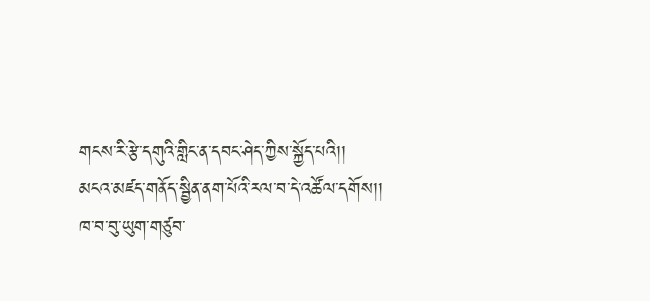གངས་རི་རྩེ་དགུའི་གླིང་ན་དབང་ཤེད་ཀྱིས་སྐྱོད་པའི།།
མངའ་མཛད་གནོད་སྦྱིན་ནག་པོའི་རལ་བ་དེ་འཚོལ་དགོས།།
ཁ་བ་བུ་ཡུག་གཙུབ་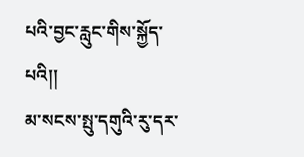པའི་བྱང་རླུང་གིས་སྐྱོད་པའི།།
མ་སངས་སྤུ་དགུའི་རུ་དར་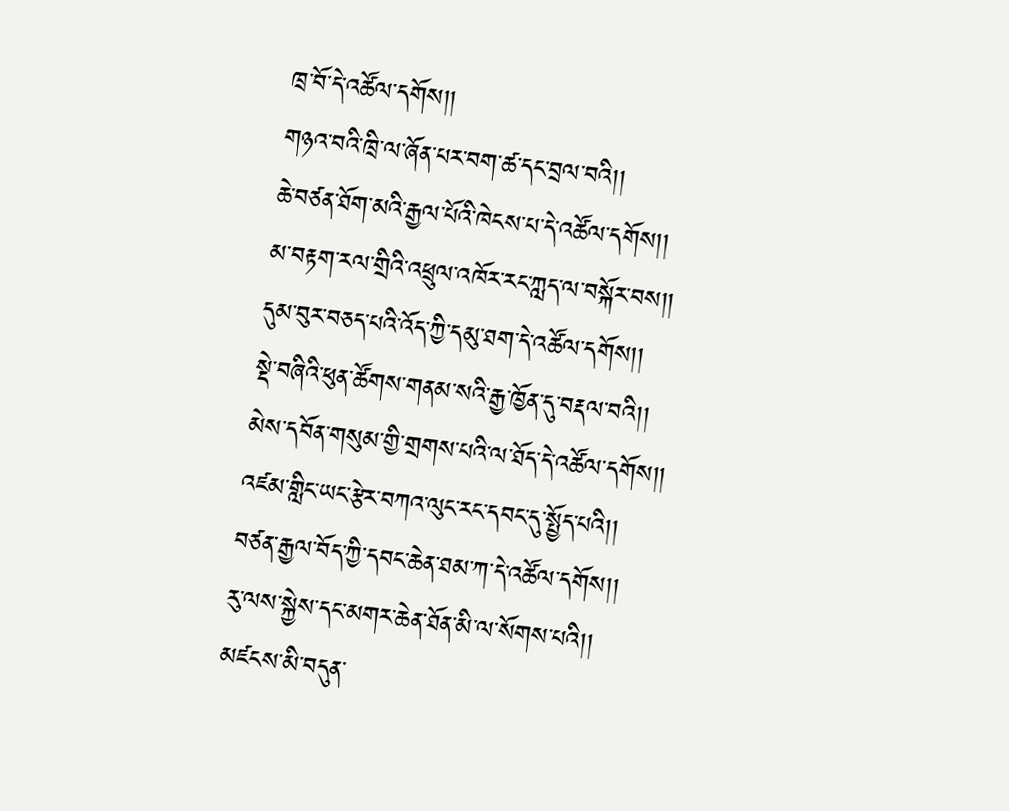ཁྲ་བོ་དེ་འཚོལ་དགོས།།
གཉའ་བའི་ཁྲི་ལ་ཞོན་པར་བག་ཚ་དང་བྲལ་བའི།།
ཆེ་བཙན་ཐོག་མའི་རྒྱལ་པོའི་ཁེངས་པ་དེ་འཚོལ་དགོས།།
མ་བརྟག་རལ་གྲིའི་འཕྲུལ་འཁོར་རང་ཀླད་ལ་བསྐོར་བས།།
དུམ་བུར་བཅད་པའི་འོད་ཀྱི་དམུ་ཐག་དེ་འཚོལ་དགོས།།
སྡེ་བཞིའི་ཕུན་ཚོགས་གནམ་སའི་རྒྱ་ཁྱོན་དུ་བརྡལ་བའི།།
མེས་དབོན་གསུམ་གྱི་གྲགས་པའི་ལ་ཐོད་དེ་འཚོལ་དགོས།།
འཛམ་གླིང་ཡང་རྩེར་བཀའ་ལུང་རང་དབང་དུ་སྤྱོད་པའི།།
བཙན་རྒྱལ་བོད་ཀྱི་དབང་ཆེན་ཐམ་ཀ་དེ་འཚོལ་དགོས།།
རུ་ལས་སྐྱེས་དང་མགར་ཆེན་ཐོན་མི་ལ་སོགས་པའི།།
མཛངས་མི་བདུན་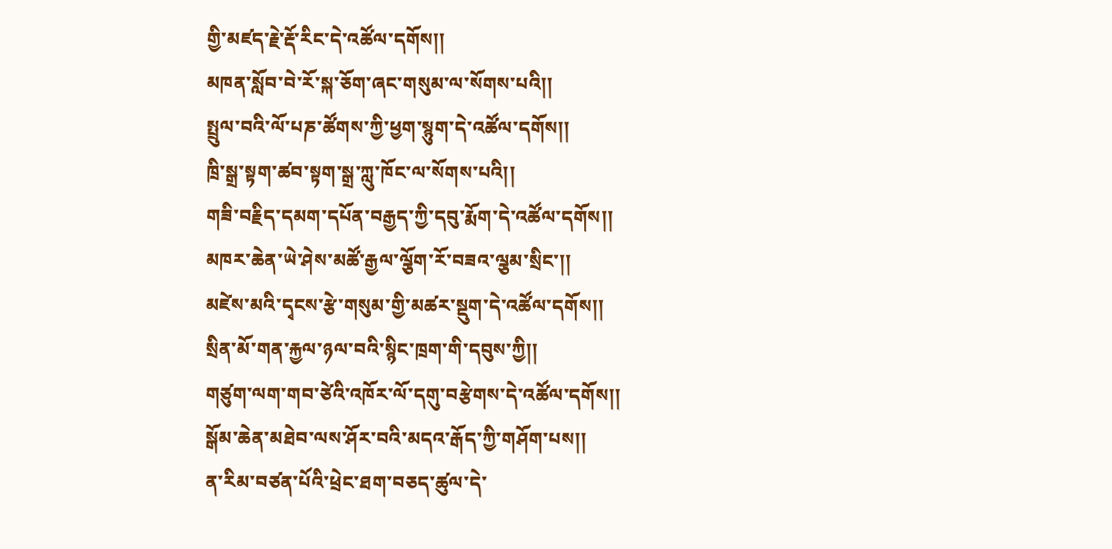གྱི་མཛད་རྗེ་རྡོ་རིང་དེ་འཚོལ་དགོས།།
མཁན་སློབ་བེ་རོ་སྐ་ཅོག་ཞང་གསུམ་ལ་སོགས་པའི།།
སྤྲུལ་བའི་ལོ་པཎ་ཚོགས་ཀྱི་ཕྱག་སྙུག་དེ་འཚོལ་དགོས།།
ཁྲི་སྒྲ་སྟག་ཚབ་སྟག་སྒྲ་ཀླུ་ཁོང་ལ་སོགས་པའི།།
གཟི་བརྗིད་དམག་དཔོན་བརྒྱད་ཀྱི་དབུ་རྨོག་དེ་འཚོལ་དགོས།།
མཁར་ཆེན་ཡེ་ཤེས་མཚོ་རྒྱལ་ལྕོག་རོ་བཟའ་ལྕམ་སྲིང་།།
མཛེས་མའི་དྭངས་རྩེ་གསུམ་གྱི་མཚར་སྡུག་དེ་འཚོལ་དགོས།།
སྲིན་མོ་གན་རྐྱལ་ཉལ་བའི་སྙིང་ཁྲག་གི་དབུས་ཀྱི།།
གཙུག་ལག་གབ་ཙེའི་འཁོར་ལོ་དགུ་བརྩེགས་དེ་འཚོལ་དགོས།།
སྒོམ་ཆེན་མཐེབ་ལས་ཤོར་བའི་མདའ་རྒོད་ཀྱི་གཤོག་པས།།
ན་རིམ་བཙན་པོའི་ཕྲེང་ཐག་བཅད་ཚུལ་དེ་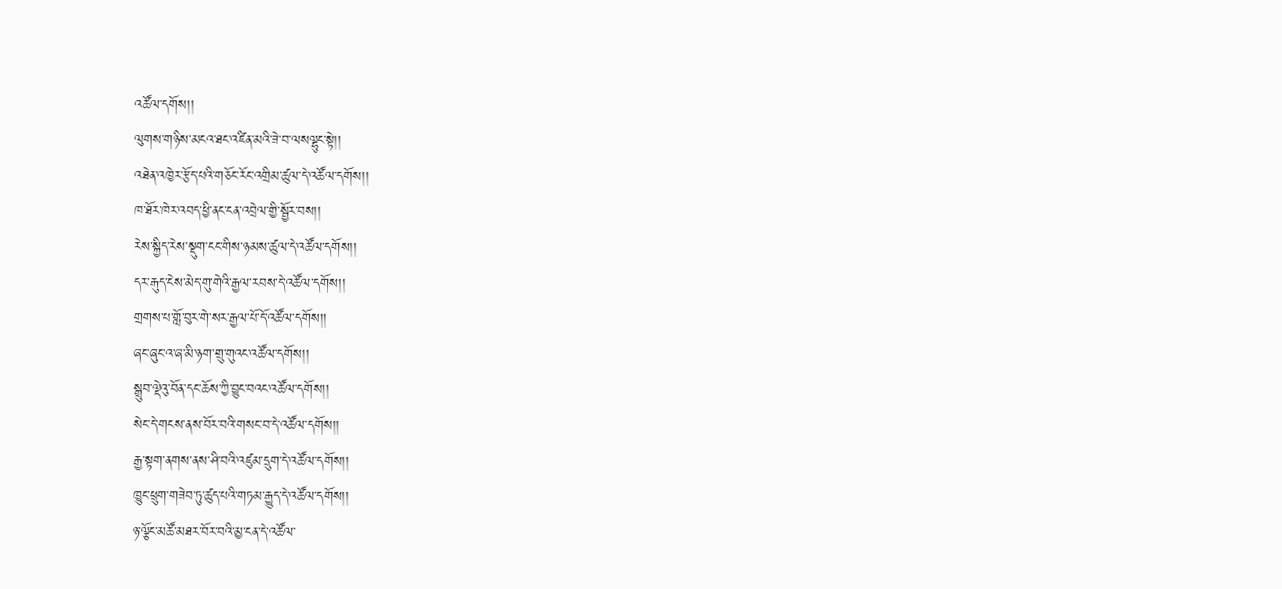འཚོལ་དགོས།།
ལུགས་གཉིས་མངའ་ཐང་འཛིན་མའི་ཟེ་བ་ལསལྷུང་སྟེ།།
འཐེན་འཁྱེར་རྩོད་པའི་གཅོང་རོང་འགྲིམ་ཚུལ་དེ་འཚོལ་དགོས།།
ཁ་ཐོར་ཁེར་འབད་ཕྱི་ནང་ངན་འབྲེལ་གྱི་སྦྱོར་བས།།
རེས་སྐྱིད་རེས་སྡུག་ངང་གིས་ཉམས་ཚུལ་དེ་འཚོལ་དགོས།།
དར་རྒུད་ངེས་མེད་གུ་གེའི་རྒྱལ་རབས་དེ་འཚོལ་དགོས།།
གྲགས་པ་གློ་བུར་གེ་སར་རྒྱལ་པོ་དོ་འཚོལ་དགོས།།
ཞང་ཞུང་འ་ཞ་མི་ཉག་གྲུ་གུའང་འཚོལ་དགོས།།
སྒྲུབ་ལྡེའུ་བོན་དང་ཆོས་ཀྱི་བྱུང་བའང་འཚོལ་དགོས།།
སེང་དེ་གངས་ནས་བོར་བའི་གསང་བ་དེ་འཚོལ་དགོས།།
རྒྱ་སྟག་ནགས་ནས་ཤི་བའི་འཛུམ་དྲུག་དེ་འཚོལ་དགོས།།
ཁྱུང་ཕྲུག་གཟེབ་ཏུ་ཚུད་པའི་གཏམ་རྒྱུད་དེ་འཚོལ་དགོས།།
ཉ་ལྕོང་མཚོ་མཐར་བོར་བའི་མྱ་ངན་དེ་འཚོལ་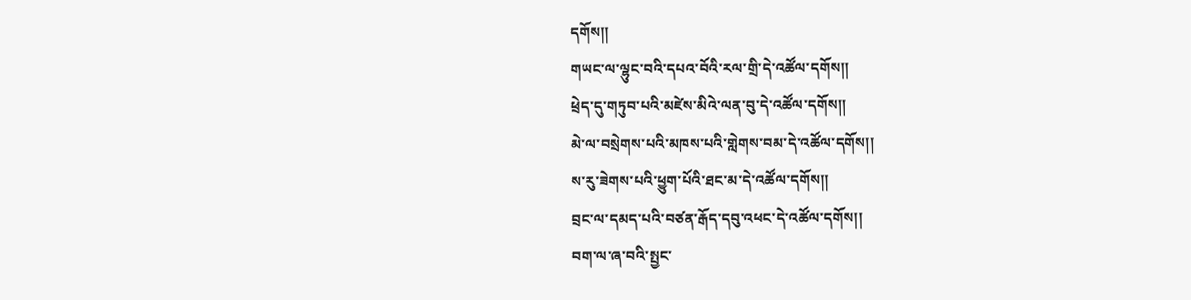དགོས།།
གཡང་ལ་ལྷུང་བའི་དཔའ་བོའི་རལ་གྲི་དེ་འཚོལ་དགོས།།
ཕྲེད་དུ་གཏུབ་པའི་མཛེས་མིའེ་ལན་བུ་དེ་འཚོལ་དགོས།།
མེ་ལ་བསྲེགས་པའི་མཁས་པའི་གླེགས་བམ་དེ་འཚོལ་དགོས།།
ས་རུ་ཟེགས་པའི་ཕྱུག་པོའི་ཐང་མ་དེ་འཚོལ་དགོས།།
བྲང་ལ་དམད་པའི་བཙན་རྒོད་དབུ་འཕང་དེ་འཚོལ་དགོས།།
བག་ལ་ཞ་བའི་སྤྱང་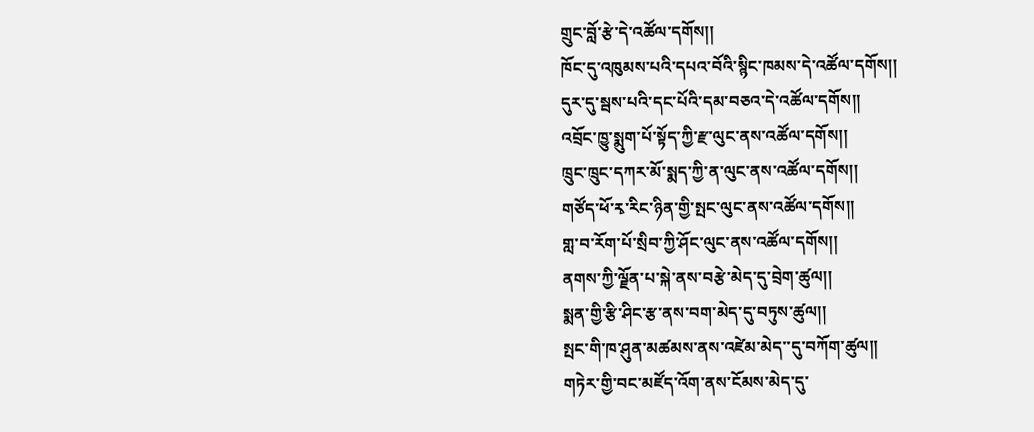གྲུང་བློ་རྩེ་དེ་འཚོལ་དགོས།།
ཁོང་དུ་འཁུམས་པའི་དཔའ་བོའི་སྙིང་ཁམས་དེ་འཚོལ་དགོས།།
དུར་དུ་སྦས་པའི་དང་པོའི་དམ་བཅའ་དེ་འཚོལ་དགོས།།
འབྲོང་ཁྱུ་སྨུག་པོ་སྟོད་ཀྱི་རྫ་ལུང་ནས་འཚོལ་དགོས།།
ཁྲུང་ཁྲུང་དཀར་མོ་སྨད་ཀྱི་ན་ལུང་ནས་འཚོལ་དགོས།།
གཙོད་ཕོ་རྭ་རིང་ཉིན་གྱི་སྤང་ལུང་ནས་འཚོལ་དགོས།།
གླ་བ་རོག་པོ་སྲིབ་ཀྱི་ཤོང་ལུང་ནས་འཚོལ་དགོས།།
ནགས་ཀྱི་ལྗོན་པ་སྐེ་ནས་བརྩེ་མེད་དུ་བྲེག་ཚུལ།།
སྨན་གྱི་རྩི་ཤིང་རྩ་ནས་བག་མེད་དུ་བཏུས་ཚུལ།།
སྤང་གི་ཁ་ཤུན་མཚམས་ནས་འཛེམ་མེད་་དུ་བཀོག་ཚུལ།།
གཏེར་གྱི་བང་མཛོད་འོག་ནས་ངོམས་མེད་དུ་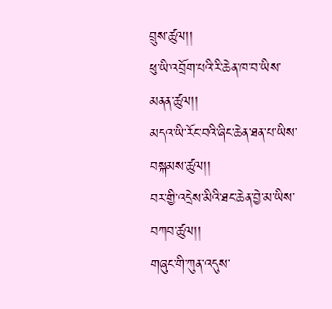བྲུས་ཚུལ།།
ཕུ་ཡི་འབྲོག་པའི་རི་ཆེན་ཁ་བ་ཡིས་མནན་ཚུལ།།
མདའ་ཡི་རོང་བའི་ཞིང་ཆེན་ཐན་པ་ཡིས་བསྐམས་ཚུལ།།
བར་གྱི་འདྲེས་མིའི་ཐང་ཆེན་བྱེ་མ་ཡིས་བཀབ་ཚུལ།།
གཞུང་གི་ཀུན་འདུས་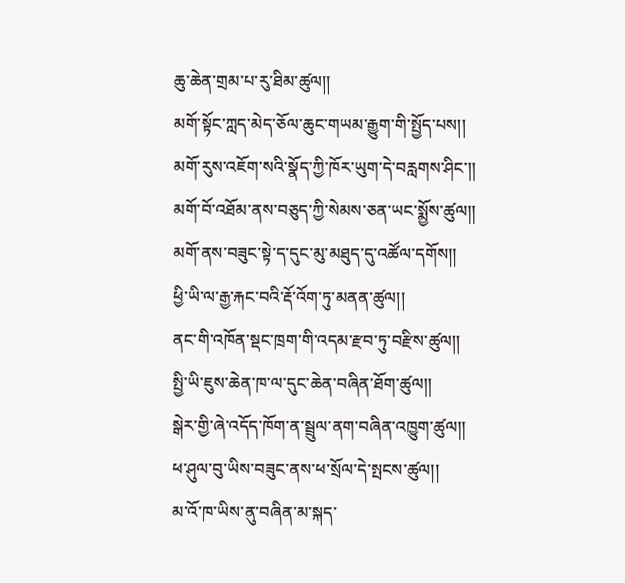ཆུ་ཆེན་གྲམ་པ་རུ་ཐིམ་ཚུལ།།
མགོ་སྟོང་ཀླད་མེད་ཅོལ་ཆུང་གཡམ་རྒྱུག་གི་སྤྱོད་པས།།
མགོ་རུས་འཇོག་སའི་སྣོད་ཀྱི་ཁོར་ཡུག་དེ་བརླགས་ཤིང་།།
མགོ་བོ་འཐོམ་ནས་བཅུད་ཀྱི་སེམས་ཅན་ཡང་སྨྱོས་ཚུལ།།
མགོ་ནས་བཟུང་སྟེ་ད་དུང་མུ་མཐུད་དུ་འཚོལ་དགོས།།
ཕྱི་ཡི་ལ་རྒྱ་རྐང་བའི་རྡོ་འོག་ཏུ་མནན་ཚུལ།།
ནང་གི་འཁོན་སྡང་ཁྲག་གི་འདམ་རྫབ་ཏུ་བརྫིས་ཚུལ།།
སྤྱི་ཡི་ཇུས་ཆེན་ཁ་ལ་དུང་ཆེན་བཞིན་ཐོག་ཚུལ།།
སྒེར་གྱི་ཞེ་འདོད་ཁོག་ན་སྦྲུལ་ནག་བཞིན་འཁྱུག་ཚུལ།།
ཕ་ཤུལ་བུ་ཡིས་བཟུང་ནས་ཕ་སྲོལ་དེ་སྤངས་ཚུལ།།
མ་འོ་ཁ་ཡིས་ནུ་བཞིན་མ་སྐད་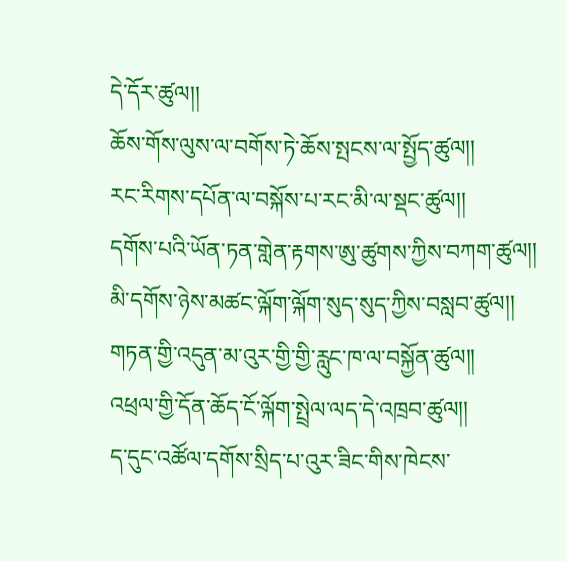དེ་དོར་ཚུལ།།
ཆོས་གོས་ལུས་ལ་བགོས་ཏེ་ཆོས་སྤངས་ལ་སྤྱོད་ཚུལ།།
རང་རིགས་དཔོན་ལ་བསྐོས་པ་རང་མི་ལ་སྡང་ཚུལ།།
དགོས་པའི་ཡོན་ཏན་གླེན་རྟགས་ཨུ་ཚུགས་ཀྱིས་བཀག་ཚུལ།།
མི་དགོས་ཉེས་མཚང་ལྐོག་ལྐོག་སུད་སུད་ཀྱིས་བསླབ་ཚུལ།།
གཏན་གྱི་འདུན་མ་འུར་གྱི་གྱི་རླུང་ཁ་ལ་བསྐྱོན་ཚུལ།།
འཕྲལ་གྱི་དོན་ཆོད་ངོ་ལྐོག་སྤྲེལ་ལད་དེ་འཁྲབ་ཚུལ།།
ད་དུང་འཚོལ་དགོས་སྲིད་པ་འུར་ཟིང་གིས་ཁེངས་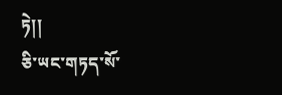ཏེ།།
ཅི་ཡང་གཏད་སོ་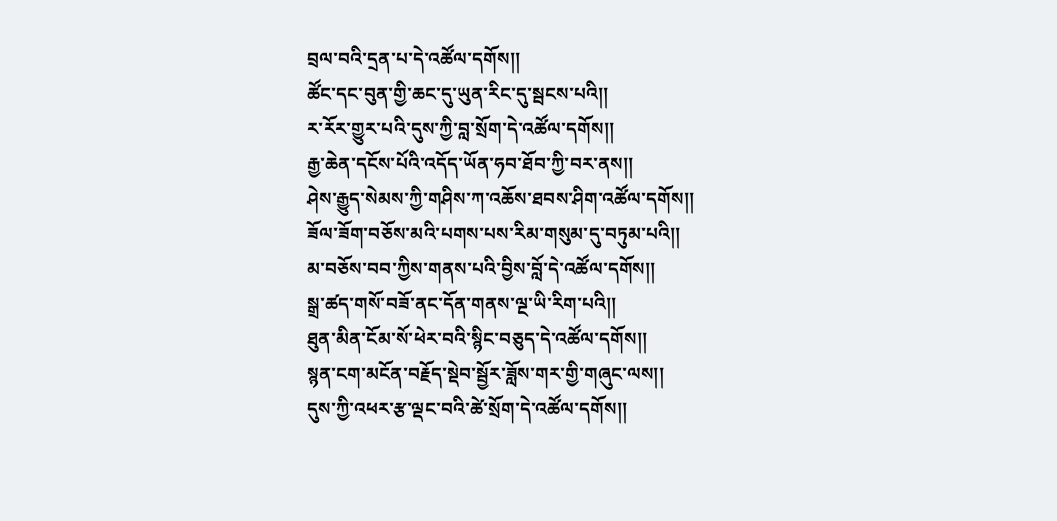བྲལ་བའི་དྲན་པ་དེ་འཚོལ་དགོས།།
ཚོང་དང་བུན་གྱི་ཆང་དུ་ཡུན་རིང་དུ་སྦངས་པའི།།
ར་རོར་གྱུར་པའི་དུས་ཀྱི་བླ་སྲོག་དེ་འཚོལ་དགོས།།
རྒྱ་ཆེན་དངོས་པོའི་འདོད་ཡོན་ཧབ་ཐོབ་ཀྱི་བར་ནས།།
ཤེས་རྒྱུད་སེམས་ཀྱི་གཤིས་ཀ་འཆོས་ཐབས་ཤིག་འཚོལ་དགོས།།
ཟོལ་ཟོག་བཅོས་མའི་པགས་པས་རིམ་གསུམ་དུ་བཏུམ་པའི།།
མ་བཅོས་བབ་ཀྱིས་གནས་པའི་བྱིས་བློ་དེ་འཚོལ་དགོས།།
སྒྲ་ཚད་གསོ་བཟོ་ནང་དོན་གནས་ལྔ་ཡི་རིག་པའི།།
ཐུན་མིན་ངོམ་སོ་ཕེར་བའི་སྙིང་བཅུད་དེ་འཚོལ་དགོས།།
སྙན་ངག་མངོན་བརྗོད་སྡེབ་སྦྱོར་ཟློས་གར་གྱི་གཞུང་ལས།།
དུས་ཀྱི་འཕར་རྩ་ལྡང་བའི་ཚེ་སྲོག་དེ་འཚོལ་དགོས།།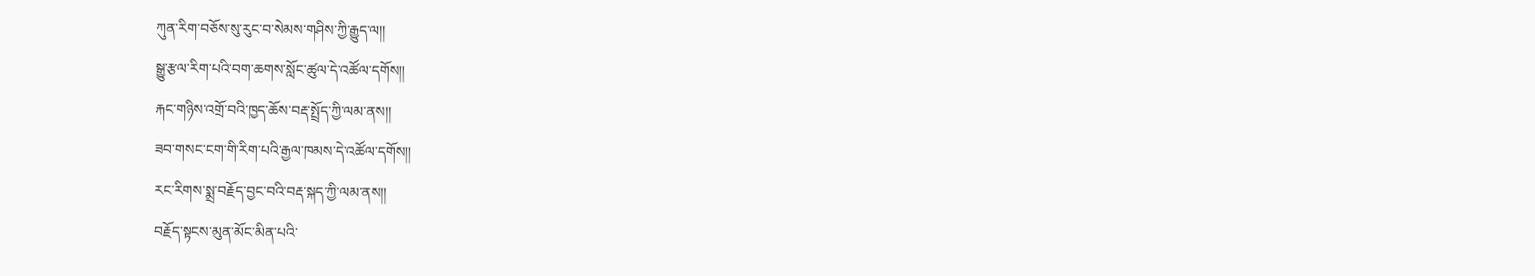ཀུན་རིག་བཅོས་སུ་རུང་བ་སེམས་གཤིས་ཀྱི་རྒྱུད་ལ།།
སྒྱུ་རྩལ་རིག་པའི་བག་ཆགས་སློང་ཚུལ་དེ་འཚོལ་དགོས།།
རྐང་གཉིས་འགྲོ་བའི་ཁྱད་ཆོས་བརྡ་སྤྲོད་ཀྱི་ལམ་ནས།།
ཟབ་གསང་ངག་གི་རིག་པའི་རྒྱལ་ཁམས་དེ་འཚོལ་དགོས།།
རང་རིགས་སྨྲ་བརྗོད་བྱང་བའི་བརྡ་སྐད་ཀྱི་ལམ་ནས།།
བརྗོད་སྟངས་མུན་མོང་མིན་པའི་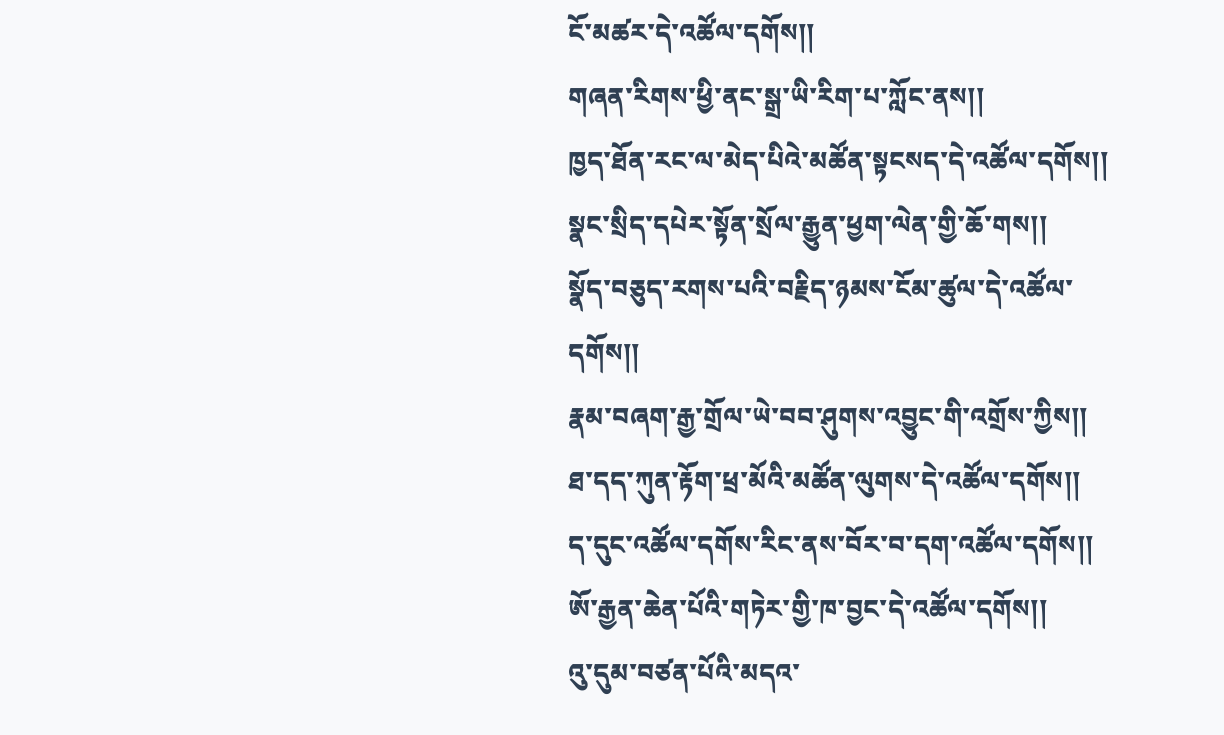ངོ་མཚར་དེ་འཚོལ་དགོས།།
གཞན་རིགས་ཕྱི་ནང་སྒྲ་ཡི་རིག་པ་ཀློང་ནས།།
ཁྱད་ཐོན་རང་ལ་མེད་པིའེ་མཚོན་སྟངསད་དེ་འཚོལ་དགོས།།
སྣང་སྲིད་དཔེར་སྟོན་སྲོལ་རྒྱུན་ཕྱག་ལེན་གྱི་ཆོ་གས།།
སྣོད་བཅུད་རགས་པའི་བརྗིད་ཉམས་ངོམ་ཚུལ་དེ་འཚོལ་དགོས།།
རྣམ་བཞག་རྒྱ་གྲོལ་ཡེ་བབ་ཤུགས་འབྱུང་གི་འགྲོས་ཀྱིས།།
ཐ་དད་ཀུན་རྟོག་ཕྲ་མོའི་མཚོན་ལུགས་དེ་འཚོལ་དགོས།།
ད་དུང་འཚོལ་དགོས་རིང་ནས་བོར་བ་དག་འཚོལ་དགོས།།
ཨོ་རྒྱན་ཆེན་པོའི་གཏེར་གྱི་ཁ་བྱང་དེ་འཚོལ་དགོས།།
འུ་དུམ་བཙན་པོའི་མདའ་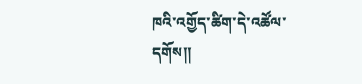ཁའི་འགྱོད་ཚིག་དེ་འཚོལ་དགོས།།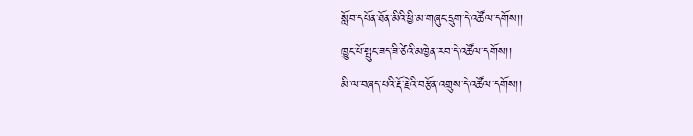སློབ་དཔོན་ཐོན་མིའི་ཕྱི་མ་གཞུང་དྲུག་དེ་འཚོལ་དགོས།།
ཁྱུང་པོ་སྤུང་ཟད་ཟི་ཙེའི་མཁྱེན་རབ་དེ་འཚོལ་དགོས།།
མི་ལ་བཞད་པའི་རྡོ་རྗེའི་བརྩོན་འགྲུས་དེ་འཚོལ་དགོས།།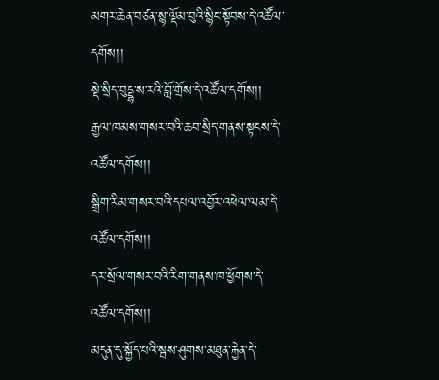མགར་ཆེན་བཙན་སྙ་ལྡོམ་བུའི་སྙིང་སྟོབས་དེ་འཚོལ་དགོས།།
སྡེ་སྲིད་བུདྡྷ་ས་རའི་བློ་གྲོས་དེ་འཚོལ་དགོས།།
རྒྱལ་ཁམས་གསར་བའི་ཆབ་སྲིད་གནས་སྟངས་དེ་འཚོལ་དགོས།།
སྒྲིག་རིམ་གསར་བའི་དཔལ་འབྱོར་འཕེལ་ལམ་དེ་འཚོལ་དགོས།།
དར་སྲོལ་གསར་བའི་རིག་གནས་ཁ་ཕྱོགས་དེ་འཚོལ་དགོས།།
མདུན་དུ་སྐྱོད་པའི་སྦས་ཤུགས་མཐུན་རྐྱེན་དེ་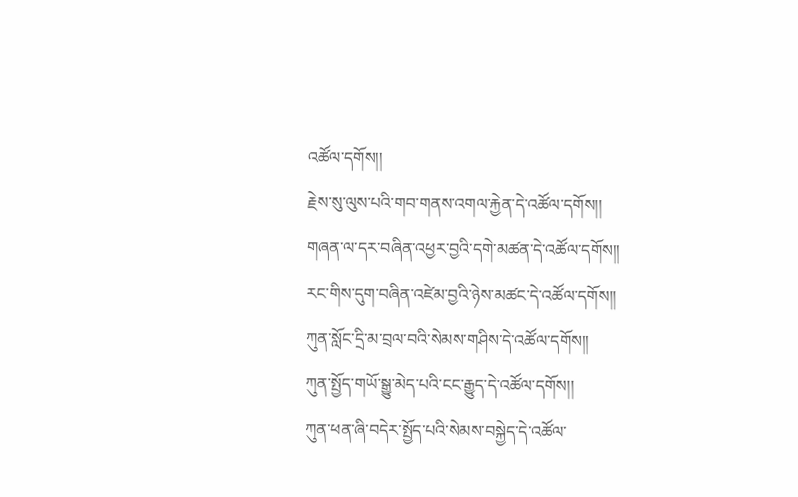འཚོལ་དགོས།།
རྗེས་སུ་ལུས་པའི་གབ་གནས་འགལ་རྐྱེན་དེ་འཚོལ་དགོས།།
གཞན་ལ་དར་བཞིན་འཕྱར་བྱའི་དགེ་མཚན་དེ་འཚོལ་དགོས།།
རང་གིས་དུག་བཞིན་འཛེམ་བྱའི་ཉེས་མཚང་དེ་འཚོལ་དགོས།།
ཀུན་སློང་དྲི་མ་བྲལ་བའི་སེམས་གཤིས་དེ་འཚོལ་དགོས།།
ཀུན་སྤྱོད་གཡོ་སྒྱུ་མེད་པའི་ངང་རྒྱུད་དེ་འཚོལ་དགོས།།
ཀུན་ཕན་ཞི་བདེར་སྤྱོད་པའི་སེམས་བསྐྱེད་དེ་འཚོལ་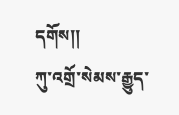དགོས།།
ཀུ་འགྲོ་སེམས་རྒྱུད་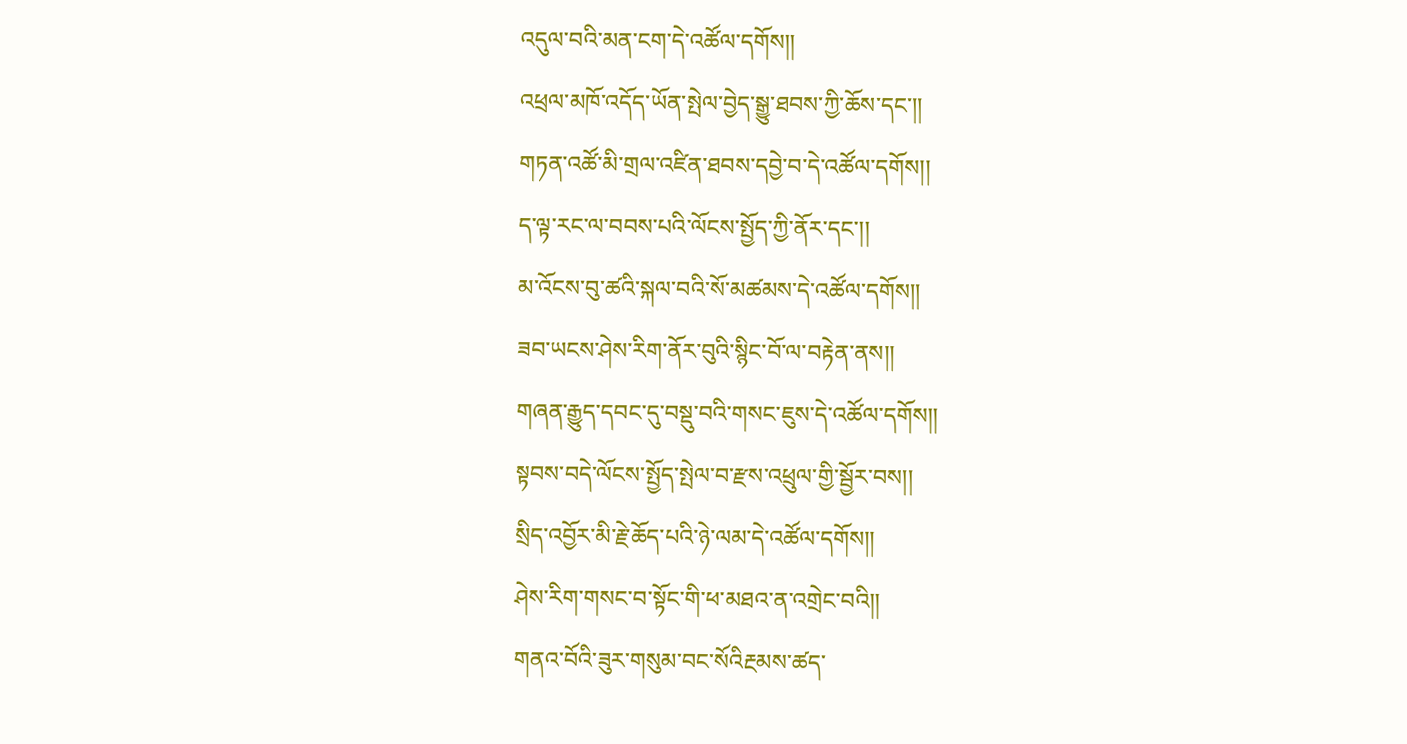འདུལ་བའི་མན་ངག་དེ་འཚོལ་དགོས།།
འཕྲལ་མཁོ་འདོད་ཡོན་སྤེལ་བྱེད་སྒྱུ་ཐབས་ཀྱི་ཆོས་དང་།།
གཏན་འཚོ་མི་གྲལ་འཛིན་ཐབས་དབྱེ་བ་དེ་འཚོལ་དགོས།།
ད་ལྟ་རང་ལ་བབས་པའི་ལོངས་སྤྱོད་ཀྱི་ནོར་དང་།།
མ་འོངས་བུ་ཚའི་སྐལ་བའི་སོ་མཚམས་དེ་འཚོལ་དགོས།།
ཟབ་ཡངས་ཤེས་རིག་ནོར་བུའི་སྙིང་བོ་ལ་བརྟེན་ནས།།
གཞན་རྒྱུད་དབང་དུ་བསྡུ་བའི་གསང་ཇུས་དེ་འཚོལ་དགོས།།
སྟབས་བདེ་ལོངས་སྤྱོད་སྤེལ་བ་རྫས་འཕྲུལ་གྱི་སྦྱོར་བས།།
སྲིད་འབྱོར་མི་རྗེ་ཆོད་པའི་ཉེ་ལམ་དེ་འཚོལ་དགོས།།
ཤེས་རིག་གསང་བ་སྟོང་གི་ཕ་མཐའ་ན་འགྲེང་བའི།།
གནའ་བོའི་ཟུར་གསུམ་བང་སོའིརྔམས་ཚད་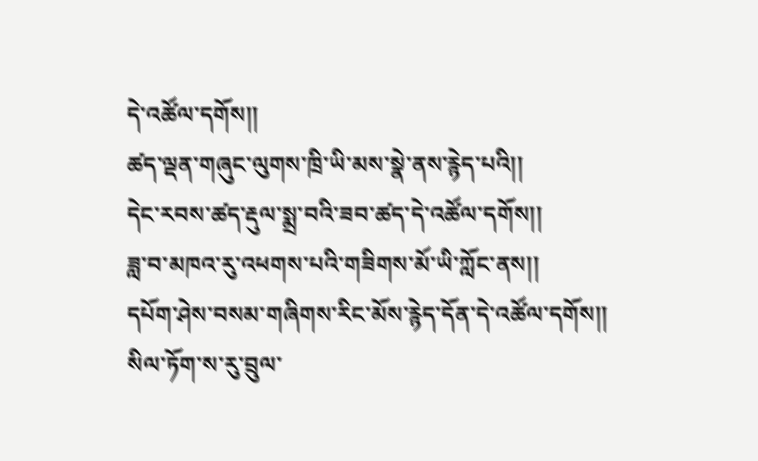དེ་འཚོལ་དགོས།།
ཚད་ལྡན་གཞུང་ལུགས་ཁྲི་ཡི་མས་སྣེ་ནས་རྙེད་པའི།།
དེང་རབས་ཚད་རྡུལ་སྨྲ་བའི་ཟབ་ཚད་དེ་འཚོལ་དགོས།།
ཟླ་བ་མཁའ་རུ་འཕགས་པའི་གཟིགས་མོ་ཡི་ཀློང་ནས།།
དཔོག་ཤེས་བསམ་གཞིགས་རིང་མོས་རྙེད་དོན་དེ་འཚོལ་དགོས།།
སིལ་ཏོག་ས་རུ་བྲུལ་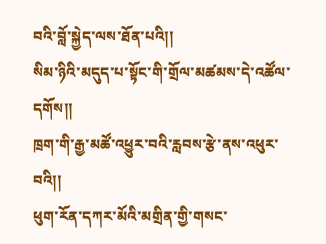བའི་བློ་སྐྱེད་ལས་ཐོན་པའི།།
སིམ་ཉིའི་མདུད་པ་སྟོང་གི་གྲོལ་མཚམས་དེ་འཚོལ་དགོས།།
ཁྲག་གི་རྒྱ་མཚོ་འཕྱུར་བའི་རླབས་རྩེ་ནས་འཕུར་བའི།།
ཕུག་རོན་དཀར་མོའི་མགྲིན་གྱི་གསང་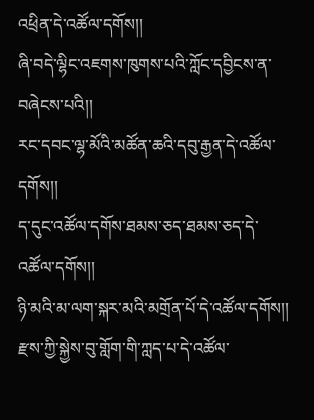འཕྲིན་དེ་འཚོལ་དགོས།།
ཞི་བདེ་ལྷིང་འཇགས་ཁུགས་པའི་ཀློང་དབྱིངས་ན་བཞེངས་པའི།།
རང་དབང་ལྷ་མོའི་མཚོན་ཆའི་དབུ་རྒྱན་དེ་འཚོལ་དགོས།།
ད་དུང་འཚོལ་དགོས་ཐམས་ཅད་ཐམས་ཅད་དེ་འཚོལ་དགོས།།
ཉི་མའི་མ་ལག་སྐར་མའི་མགྲོན་པོ་དེ་འཚོལ་དགོས།།
རྫས་ཀྱི་སྐྱེས་བུ་གློག་གི་ཀླད་པ་དེ་འཚོལ་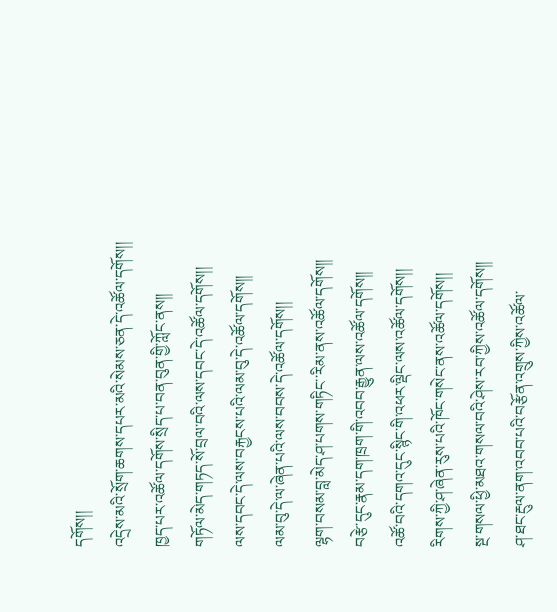དགོས།།
འདྲེས་མའི་སྲོག་ཆགས་དཔར་མའི་སེམས་ཅན་དེ་འཚོལ་དགོས།།
ཁྱད་པར་འཚོལ་དགོས་སྲིད་པ་བན་བུན་གྱི་ཀློང་ནས།།
གཏོལ་མེད་གཏད་སོ་བྲལ་བའི་ལས་དབང་དེ་འཚོལ་དགོས།།
ལས་དབང་དེ་ལས་བརྐྱངས་པའི་ལམ་བུ་དེ་འཚོལ་དགོས།།
ལམ་བུ་དེ་ལ་ཞེན་པའི་ལས་བབས་དེ་འཚོལ་དགོས།།
ལྷག་བསམ་བླ་མེད་ཤ་པགས་གཏིང་་རིམ་ནས་འཚོལ་དགོས།།
བརྩེ་དུང་རྣམ་དག་ཁྲག་གི་འབབ་རྒྱུན་ལས་འཚོལ་དགོས།།
འཚོ་བའི་དགའ་དུང་སྙིང་གི་འཕར་ལྡིང་ལས་འཚོལ་དགོས།།
རིགས་ཀྱི་ཤ་ཞེན་རུས་པའི་ཁོང་གསེང་ནས་འཚོལ་དགོས།།
སྔ་གསལ་ཕྱི་མཐའ་གསལ་བའི་ཤེས་རབ་ཀྱིས་འཚོལ་དགོས།།
ཤ་ཐང་རྔུལ་ནག་འབབ་པའི་བརྩོན་འགྲུས་ཀྱིས་འཚོལ་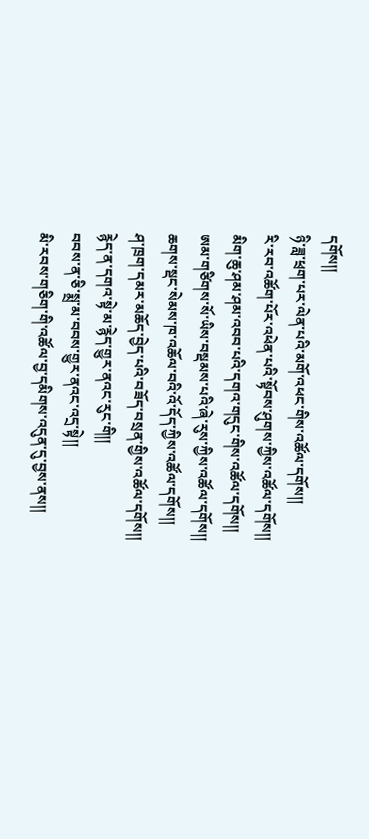དགོས།།
ཉི་ཟླ་ཕྲག་པར་ལེན་པའི་མགོ་འཕང་གིས་འཚོལ་དགོས།།
རི་རབ་འཚོག་པོར་འཕེན་པའི་སྟོབས་ཤུགས་ཀྱིས་འཚོལ་དགོས།།
མིག་ཆུ་ཤམ་ཤམ་འབབ་པའི་དགའ་གདུང་གིས་འཚོལ་དགོས།།
ཨམ་གཙིགས་སོ་ཡིས་བསྡམས་པའི་ཞེ་རུས་ཀྱིས་འཚོལ་དགོས།།
ཆགས་སྡང་སེམས་ཁ་འཆོལ་བའི་འོ་དོད་ཀྱིས་འཚོལ་དགོས།།
ཤ་ཁྲག་དམར་མཆོད་བྱེད་པའི་བཟོད་བསྲན་གྱིས་འཚོལ་དགོས།།
རྙེད་ན་དགའ་སྟེ་མ་རྙེད་གྱུར་ནའང་རུང་གི།།
བབས་ན་ཅི་སྨྲ་མ་བབས་གྱུར་ནའང་འདྲ་སྟེ།།
མི་རབས་གཅིག་གི་འཚོལ་བྱ་དམིགས་འདུན་དུ་བྱས་ནས།།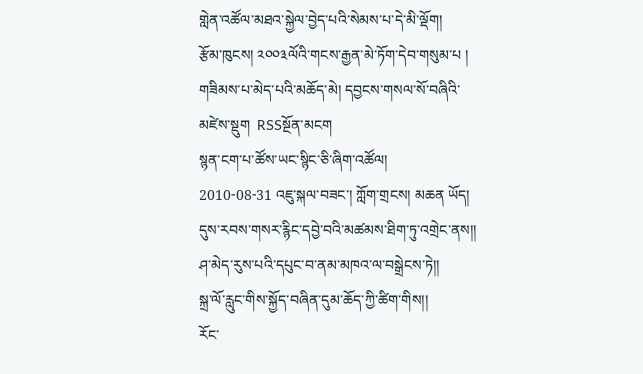གླེན་འཚོལ་མཐའ་སྐྱེལ་བྱེད་པའི་སེམས་པ་དེ་མི་ལྡོག།
རྩོམ་ཁུངས། ༢༠༠༣ལོའི་གངས་རྒྱན་མེ་ཏོག་དེབ་གསུམ་པ །
གཟིམས་པ་མེད་པའི་མཆོད་མེ། དབྱངས་གསལ་སོ་བཞིའི་མཛེས་སྡུག  RSSསྔོན་མངག
སྙན་ངག་པ་ཚོས་ཡང་སྙིང་ཅི་ཞིག་འཚོལ།
2010-08-31 འཇུ་སྐལ་བཟང་། ཀློག་གྲངས། མཆན ཡོད།
དུས་རབས་གསར་རྙིང་དབྱེ་བའི་མཚམས་ཐིག་ཏུ་འགྲེང་ནས།།
ཤ་མེད་རུས་པའི་དཔུང་བ་ནམ་མཁའ་ལ་བསྒྲེངས་ཏེ།།
སྐྲ་ལོ་རླུང་གིས་སྐྱོད་བཞིན་དུམ་ཆོད་ཀྱི་ཚིག་གིས།།
རོང་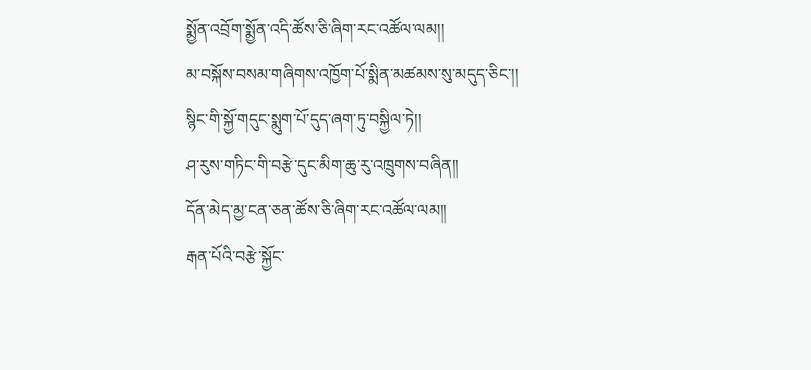སྨྱོན་འབྲོག་སྨྱོན་འདི་ཚོས་ཅི་ཞིག་རང་འཚོལ་ལམ།།
མ་བསྐོས་བསམ་གཞིགས་འཁྱོག་པོ་སྨིན་མཚམས་སུ་མདུད་ཅིང་།།
སྙིང་གི་སྐྱོ་གདུང་སྨུག་པོ་དུད་ཞག་ཏུ་བསྐྱིལ་ཏེ།།
ཤ་རུས་གཏིང་གི་བརྩེ་དུང་མིག་ཆུ་རུ་འཁྲུགས་བཞིན།།
དོན་མེད་མྱ་ངན་ཅན་ཚོས་ཅི་ཞིག་རང་འཚོལ་ལམ།།
རྒན་པོའི་བརྩེ་སྐྱོང་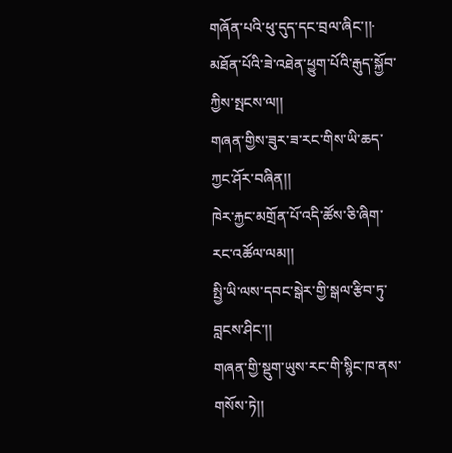གཞོན་པའི་ཕུ་དུད་དང་བྲལ་ཞིང་།།·
མཐོན་པོའི་ཟེ་འཐེན་ཕྱུག་པོའི་རྒུད་སྐྱོབ་ཀྱིས་སྤངས་ལ།།
གཞན་གྱིས་ཟུར་ཟ་རང་གིས་ཡི་ཆད་ཀྱང་ཤོར་བཞིན།།
ཁེར་རྐྱང་མགྲོན་པོ་འདི་ཚོས་ཅི་ཞིག་རང་འཚོལ་ལམ།།
སྤྱི་ཡི་ལས་དབང་སྒེར་གྱི་སྒལ་རྩིབ་ཏུ་བླངས་ཤིང་།།
གཞན་གྱི་སྡུག་ཡུས་རང་གི་སྙིང་ཁ་ནས་གསོས་ཏེ།།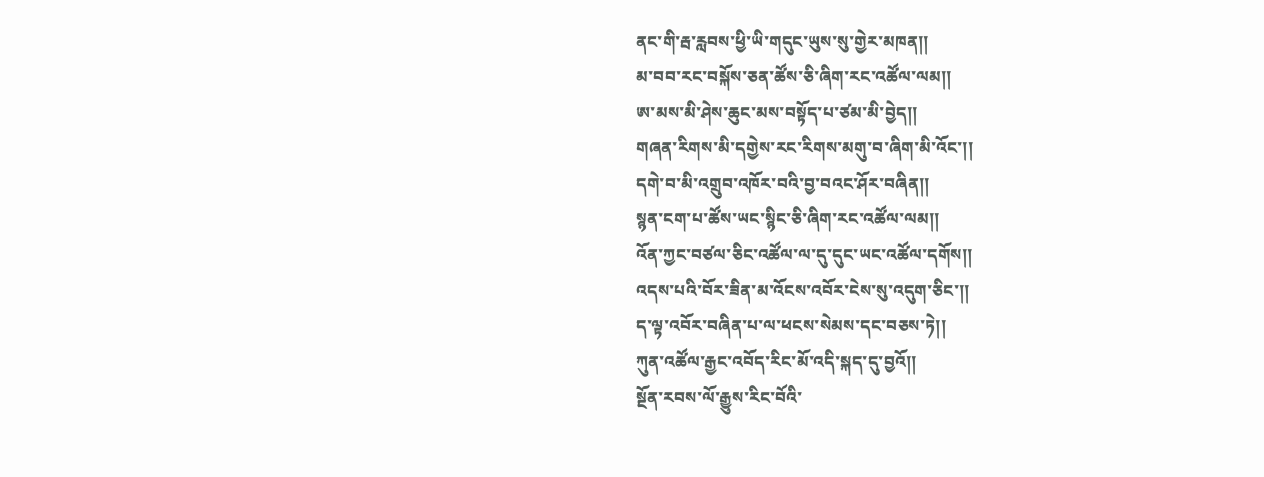ནང་གི་རྦ་རླབས་ཕྱི་ཡི་གདུང་ཡུས་སུ་གྱེར་མཁན།།
མ་བབ་རང་བསྐོས་ཅན་ཚོས་ཅི་ཞིག་རང་འཚོལ་ལམ།།
ཨ་མས་མི་ཤེས་ཆུང་མས་བསྟོད་པ་ཙམ་མི་བྱེད།།
གཞན་རིགས་མི་དགྱེས་རང་རིགས་མགུ་བ་ཞིག་མི་འོང་།།
དགེ་བ་མི་འགྲུབ་འཁོར་བའི་བྱ་བའང་ཤོར་བཞིན།།
སྙན་ངག་པ་ཚོས་ཡང་སྙིང་ཅི་ཞིག་རང་འཚོལ་ལམ།།
འོན་ཀྱང་བཙལ་ཅིང་འཚོལ་ལ་དུ་དུང་ཡང་འཚོལ་དགོས།།
འདས་པའི་བོར་ཟིན་མ་འོངས་འབོར་ངེས་སུ་འདུག་ཅིང་།།
ད་ལྟ་འབོར་བཞིན་པ་ལ་ཕངས་སེམས་དང་བཅས་ཏེ།།
ཀུན་འཚོལ་རྒྱང་འབོད་རིང་མོ་འདི་སྐད་དུ་བྱའོ།།
སྔོན་རབས་ལོ་རྒྱུས་རིང་བོའི་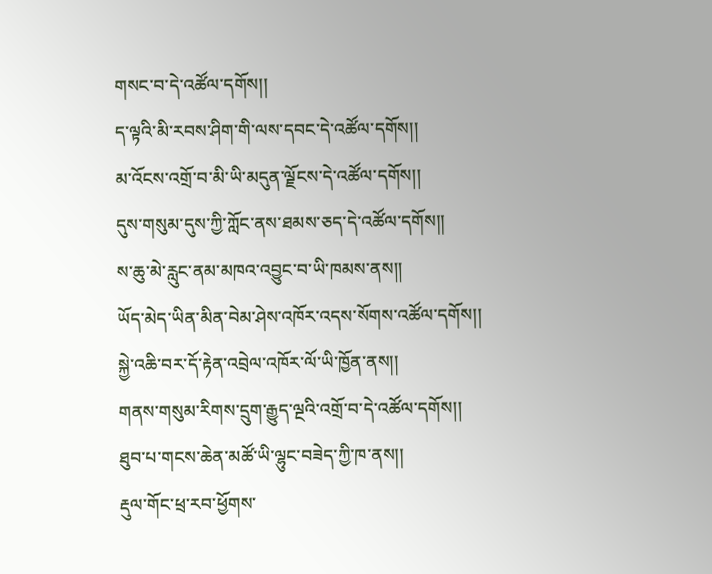གསང་བ་དེ་འཚོལ་དགོས།།
ད་ལྟའི་མི་རབས་ཤིག་གི་ལས་དབང་དེ་འཚོལ་དགོས།།
མ་འོངས་འགྲོ་བ་མི་ཡི་མདུན་ལྗོངས་དེ་འཚོལ་དགོས།།
དུས་གསུམ་དུས་ཀྱི་ཀློང་ནས་ཐམས་ཅད་དེ་འཚོལ་དགོས།།
ས་ཆུ་མེ་རླུང་ནམ་མཁའ་འབྱུང་བ་ཡི་ཁམས་ནས།།
ཡོད་མེད་ཡིན་མིན་བེམ་ཤེས་འཁོར་འདས་སོགས་འཚོལ་དགོས།།
སྐྱེ་འཆི་བར་དོ་རྟེན་འབྲེལ་འཁོར་ལོ་ཡི་ཁྱོན་ནས།།
གནས་གསུམ་རིགས་དྲུག་རྒྱུད་ལྔའི་འགྲོ་བ་དེ་འཚོལ་དགོས།།
ཐུབ་པ་གངས་ཆེན་མཚོ་ཡི་ལྷུང་བཟེད་ཀྱི་ཁ་ནས།།
རྡུལ་གོང་ཕྲ་རབ་ཕྱོགས་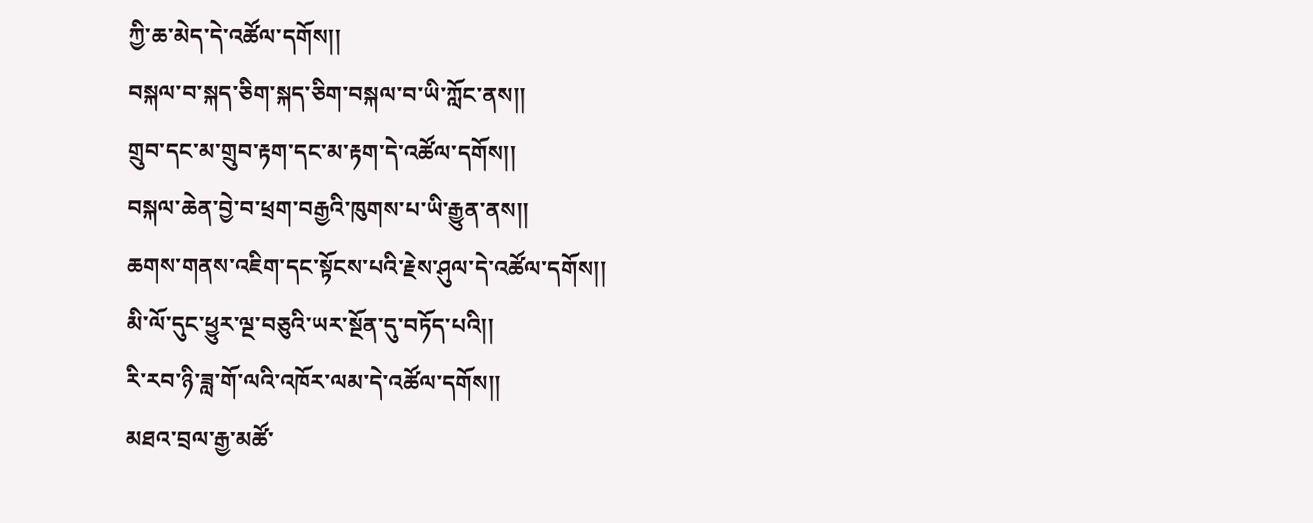ཀྱི་ཆ་མེད་དེ་འཚོལ་དགོས།།
བསྐལ་བ་སྐད་ཅིག་སྐད་ཅིག་བསྐལ་བ་ཡི་ཀློང་ནས།།
གྲུབ་དང་མ་གྲུབ་རྟག་དང་མ་རྟག་དེ་འཚོལ་དགོས།།
བསྐལ་ཆེན་བྱེ་བ་ཕྲག་བརྒྱའི་ཁུགས་པ་ཡི་རྒྱུན་ནས།།
ཆགས་གནས་འཇིག་དང་སྟོངས་པའི་རྗེས་ཤུལ་དེ་འཚོལ་དགོས།།
མི་ལོ་དུང་ཕྱུར་ལྔ་བཅུའི་ཡར་སྔོན་དུ་བཏོད་པའི།།
རི་རབ་ཉི་ཟླ་གོ་ལའི་འཁོར་ལམ་དེ་འཚོལ་དགོས།།
མཐའ་བྲལ་རྒྱ་མཚོ་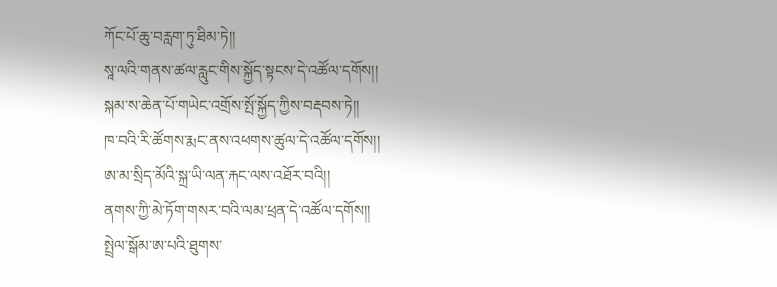ཀོང་པོ་ཆུ་བརླག་ཏུ་ཐིམ་ཏེ།།
སཱ་ལའི་གནས་ཚལ་རླུང་གིས་སྐྱོད་སྟངས་དེ་འཚོལ་དགོས།།
སྐམ་ས་ཆེན་པོ་གཡེང་འགྲོས་སྤོ་སྐྱོད་ཀྱིས་བརྡབས་ཏེ།།
ཁ་བའི་རི་ཚོགས་རྨང་ནས་འཕགས་ཚུལ་དེ་འཚོལ་དགོས།།
ཨ་མ་སྲིད་མོའི་སྐྲ་ཡི་ལན་རྐང་ལས་འཐོར་བའི།།
ནགས་ཀྱི་མེ་ཏོག་གསར་བའི་ལམ་ཕྲན་དེ་འཚོལ་དགོས།།
སྤྲེལ་སྒོམ་ཨ་པའི་ཐུགས་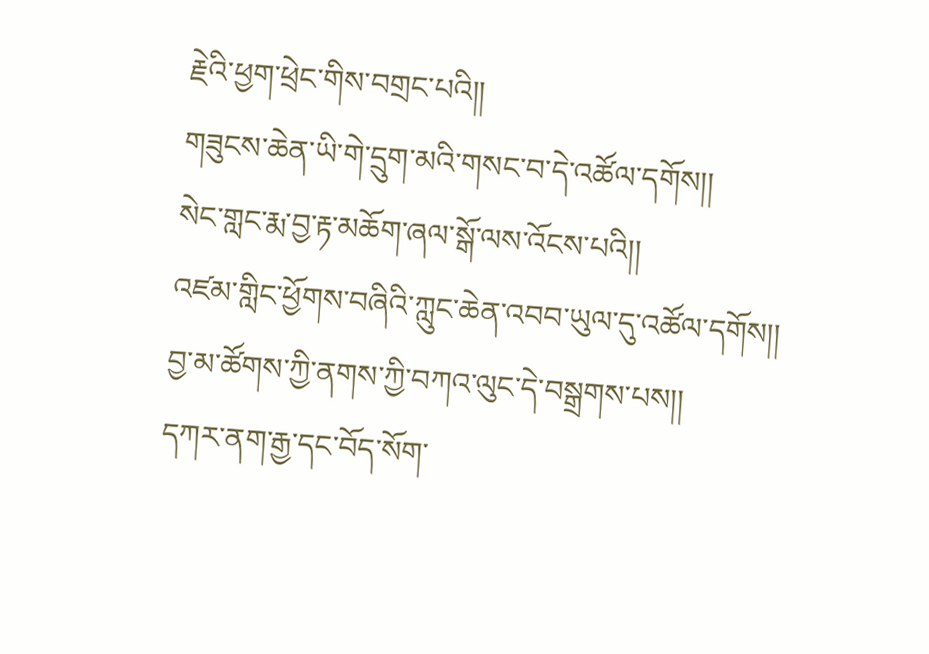རྗེའི་ཕྱག་ཕྲེང་གིས་བགྲང་པའི།།
གཟུངས་ཆེན་ཡི་གེ་དྲུག་མའི་གསང་བ་དེ་འཚོལ་དགོས།།
སེང་གླང་རྨ་བྱ་རྟ་མཆོག་ཞལ་སྒོ་ལས་འོངས་པའི།།
འཛམ་གླིང་ཕྱོགས་བཞིའི་ཀླུང་ཆེན་འབབ་ཡུལ་དུ་འཚོལ་དགོས།།
བྱ་མ་ཚོགས་ཀྱི་ནགས་ཀྱི་བཀའ་ལུང་དེ་བསྒྲགས་པས།།
དཀར་ནག་རྒྱ་དང་བོད་སོག་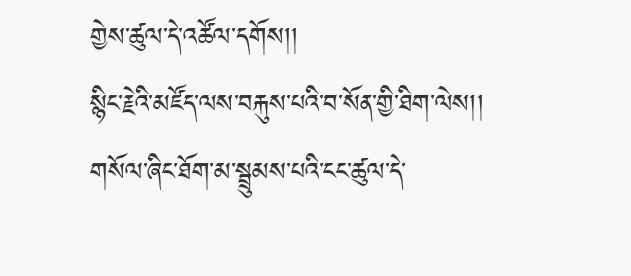གྱེས་ཚུལ་དེ་འཚོལ་དགོས།།
སྙིང་རྗེའི་མཛོད་ལས་བརྐུས་པའི་བ་སོན་གྱི་ཐིག་ལེས།།
གསོལ་ཞིང་ཐོག་མ་སྦྲུམས་པའི་ངང་ཚུལ་དེ་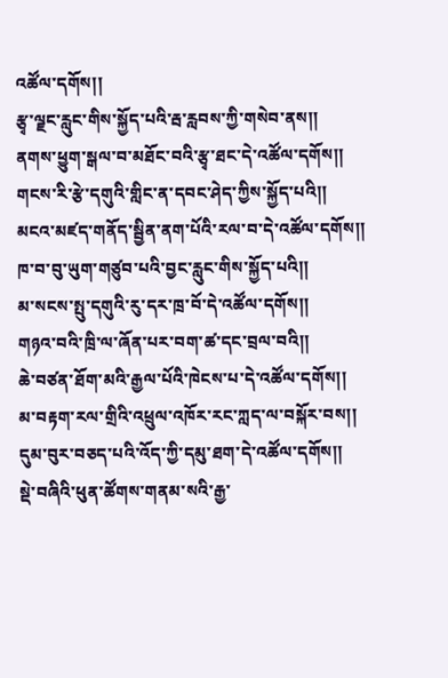འཚོལ་དགོས།།
རྩྭ་ལྗང་རླུང་གིས་སྐྱོད་པའི་རྦ་རླབས་ཀྱི་གསེབ་ནས།།
ནགས་ཕྱུག་སྒལ་བ་མཐོང་བའི་རྩྭ་ཐང་དེ་འཚོལ་དགོས།།
གངས་རི་རྩེ་དགུའི་གླིང་ན་དབང་ཤེད་ཀྱིས་སྐྱོད་པའི།།
མངའ་མཛད་གནོད་སྦྱིན་ནག་པོའི་རལ་བ་དེ་འཚོལ་དགོས།།
ཁ་བ་བུ་ཡུག་གཙུབ་པའི་བྱང་རླུང་གིས་སྐྱོད་པའི།།
མ་སངས་སྤུ་དགུའི་རུ་དར་ཁྲ་བོ་དེ་འཚོལ་དགོས།།
གཉའ་བའི་ཁྲི་ལ་ཞོན་པར་བག་ཚ་དང་བྲལ་བའི།།
ཆེ་བཙན་ཐོག་མའི་རྒྱལ་པོའི་ཁེངས་པ་དེ་འཚོལ་དགོས།།
མ་བརྟག་རལ་གྲིའི་འཕྲུལ་འཁོར་རང་ཀླད་ལ་བསྐོར་བས།།
དུམ་བུར་བཅད་པའི་འོད་ཀྱི་དམུ་ཐག་དེ་འཚོལ་དགོས།།
སྡེ་བཞིའི་ཕུན་ཚོགས་གནམ་སའི་རྒྱ་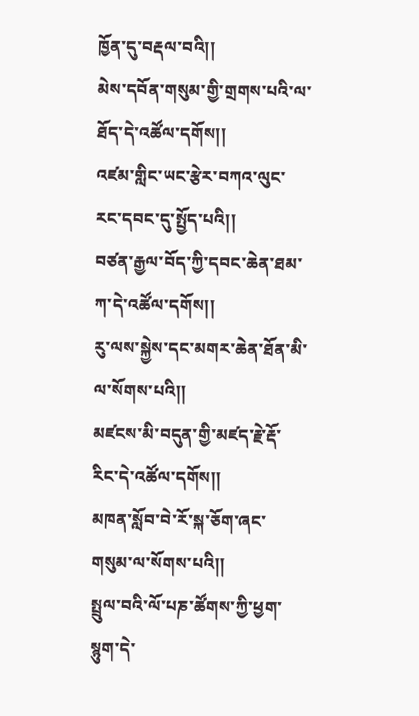ཁྱོན་དུ་བརྡལ་བའི།།
མེས་དབོན་གསུམ་གྱི་གྲགས་པའི་ལ་ཐོད་དེ་འཚོལ་དགོས།།
འཛམ་གླིང་ཡང་རྩེར་བཀའ་ལུང་རང་དབང་དུ་སྤྱོད་པའི།།
བཙན་རྒྱལ་བོད་ཀྱི་དབང་ཆེན་ཐམ་ཀ་དེ་འཚོལ་དགོས།།
རུ་ལས་སྐྱེས་དང་མགར་ཆེན་ཐོན་མི་ལ་སོགས་པའི།།
མཛངས་མི་བདུན་གྱི་མཛད་རྗེ་རྡོ་རིང་དེ་འཚོལ་དགོས།།
མཁན་སློབ་བེ་རོ་སྐ་ཅོག་ཞང་གསུམ་ལ་སོགས་པའི།།
སྤྲུལ་བའི་ལོ་པཎ་ཚོགས་ཀྱི་ཕྱག་སྙུག་དེ་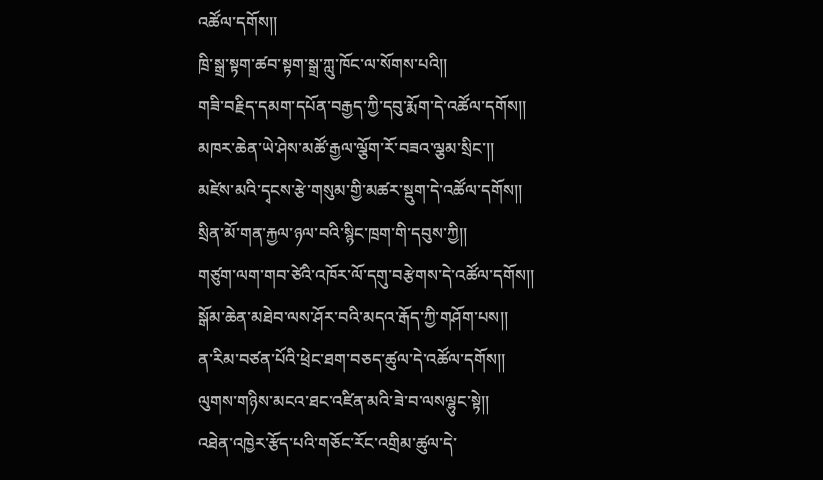འཚོལ་དགོས།།
ཁྲི་སྒྲ་སྟག་ཚབ་སྟག་སྒྲ་ཀླུ་ཁོང་ལ་སོགས་པའི།།
གཟི་བརྗིད་དམག་དཔོན་བརྒྱད་ཀྱི་དབུ་རྨོག་དེ་འཚོལ་དགོས།།
མཁར་ཆེན་ཡེ་ཤེས་མཚོ་རྒྱལ་ལྕོག་རོ་བཟའ་ལྕམ་སྲིང་།།
མཛེས་མའི་དྭངས་རྩེ་གསུམ་གྱི་མཚར་སྡུག་དེ་འཚོལ་དགོས།།
སྲིན་མོ་གན་རྐྱལ་ཉལ་བའི་སྙིང་ཁྲག་གི་དབུས་ཀྱི།།
གཙུག་ལག་གབ་ཙེའི་འཁོར་ལོ་དགུ་བརྩེགས་དེ་འཚོལ་དགོས།།
སྒོམ་ཆེན་མཐེབ་ལས་ཤོར་བའི་མདའ་རྒོད་ཀྱི་གཤོག་པས།།
ན་རིམ་བཙན་པོའི་ཕྲེང་ཐག་བཅད་ཚུལ་དེ་འཚོལ་དགོས།།
ལུགས་གཉིས་མངའ་ཐང་འཛིན་མའི་ཟེ་བ་ལསལྷུང་སྟེ།།
འཐེན་འཁྱེར་རྩོད་པའི་གཅོང་རོང་འགྲིམ་ཚུལ་དེ་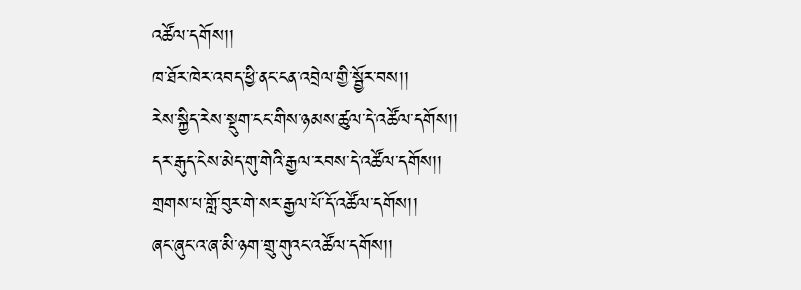འཚོལ་དགོས།།
ཁ་ཐོར་ཁེར་འབད་ཕྱི་ནང་ངན་འབྲེལ་གྱི་སྦྱོར་བས།།
རེས་སྐྱིད་རེས་སྡུག་ངང་གིས་ཉམས་ཚུལ་དེ་འཚོལ་དགོས།།
དར་རྒུད་ངེས་མེད་གུ་གེའི་རྒྱལ་རབས་དེ་འཚོལ་དགོས།།
གྲགས་པ་གློ་བུར་གེ་སར་རྒྱལ་པོ་དོ་འཚོལ་དགོས།།
ཞང་ཞུང་འ་ཞ་མི་ཉག་གྲུ་གུའང་འཚོལ་དགོས།།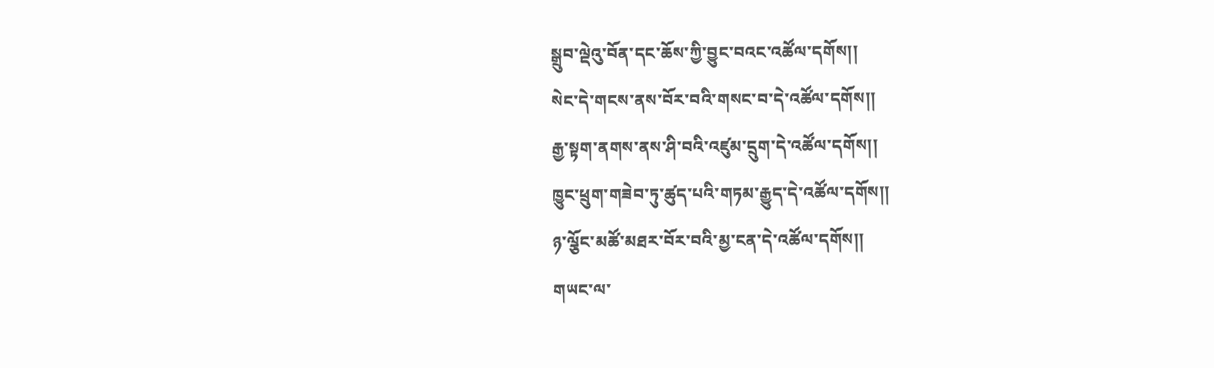སྒྲུབ་ལྡེའུ་བོན་དང་ཆོས་ཀྱི་བྱུང་བའང་འཚོལ་དགོས།།
སེང་དེ་གངས་ནས་བོར་བའི་གསང་བ་དེ་འཚོལ་དགོས།།
རྒྱ་སྟག་ནགས་ནས་ཤི་བའི་འཛུམ་དྲུག་དེ་འཚོལ་དགོས།།
ཁྱུང་ཕྲུག་གཟེབ་ཏུ་ཚུད་པའི་གཏམ་རྒྱུད་དེ་འཚོལ་དགོས།།
ཉ་ལྕོང་མཚོ་མཐར་བོར་བའི་མྱ་ངན་དེ་འཚོལ་དགོས།།
གཡང་ལ་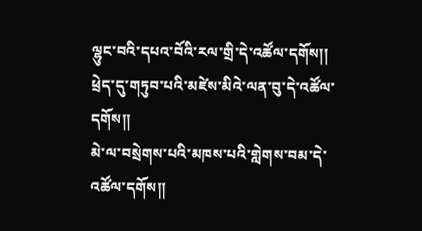ལྷུང་བའི་དཔའ་བོའི་རལ་གྲི་དེ་འཚོལ་དགོས།།
ཕྲེད་དུ་གཏུབ་པའི་མཛེས་མིའེ་ལན་བུ་དེ་འཚོལ་དགོས།།
མེ་ལ་བསྲེགས་པའི་མཁས་པའི་གླེགས་བམ་དེ་འཚོལ་དགོས།།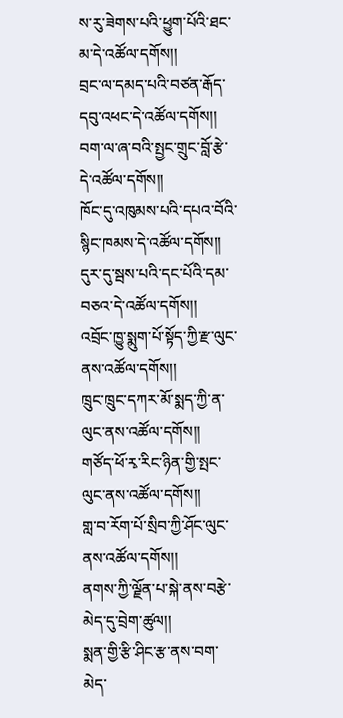ས་རུ་ཟེགས་པའི་ཕྱུག་པོའི་ཐང་མ་དེ་འཚོལ་དགོས།།
བྲང་ལ་དམད་པའི་བཙན་རྒོད་དབུ་འཕང་དེ་འཚོལ་དགོས།།
བག་ལ་ཞ་བའི་སྤྱང་གྲུང་བློ་རྩེ་དེ་འཚོལ་དགོས།།
ཁོང་དུ་འཁུམས་པའི་དཔའ་བོའི་སྙིང་ཁམས་དེ་འཚོལ་དགོས།།
དུར་དུ་སྦས་པའི་དང་པོའི་དམ་བཅའ་དེ་འཚོལ་དགོས།།
འབྲོང་ཁྱུ་སྨུག་པོ་སྟོད་ཀྱི་རྫ་ལུང་ནས་འཚོལ་དགོས།།
ཁྲུང་ཁྲུང་དཀར་མོ་སྨད་ཀྱི་ན་ལུང་ནས་འཚོལ་དགོས།།
གཙོད་ཕོ་རྭ་རིང་ཉིན་གྱི་སྤང་ལུང་ནས་འཚོལ་དགོས།།
གླ་བ་རོག་པོ་སྲིབ་ཀྱི་ཤོང་ལུང་ནས་འཚོལ་དགོས།།
ནགས་ཀྱི་ལྗོན་པ་སྐེ་ནས་བརྩེ་མེད་དུ་བྲེག་ཚུལ།།
སྨན་གྱི་རྩི་ཤིང་རྩ་ནས་བག་མེད་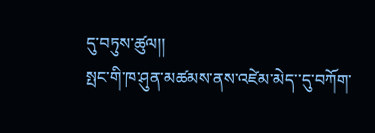དུ་བཏུས་ཚུལ།།
སྤང་གི་ཁ་ཤུན་མཚམས་ནས་འཛེམ་མེད་་དུ་བཀོག་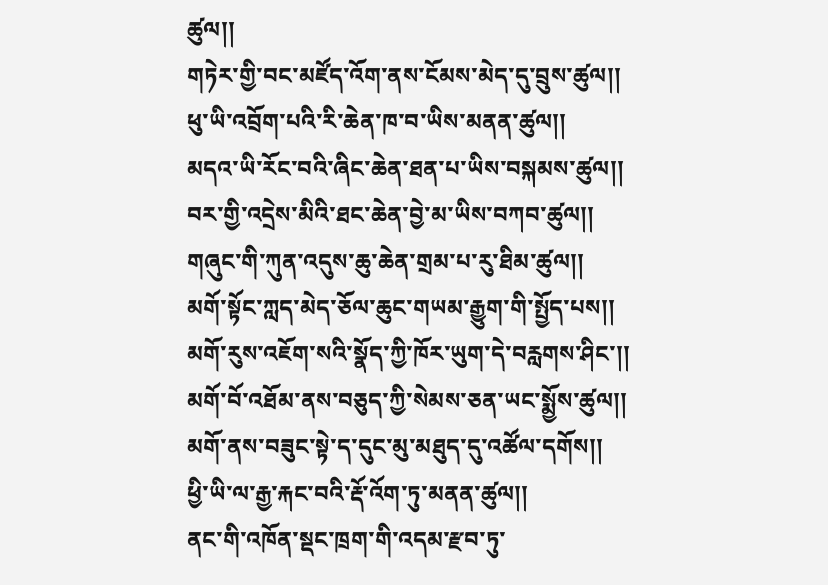ཚུལ།།
གཏེར་གྱི་བང་མཛོད་འོག་ནས་ངོམས་མེད་དུ་བྲུས་ཚུལ།།
ཕུ་ཡི་འབྲོག་པའི་རི་ཆེན་ཁ་བ་ཡིས་མནན་ཚུལ།།
མདའ་ཡི་རོང་བའི་ཞིང་ཆེན་ཐན་པ་ཡིས་བསྐམས་ཚུལ།།
བར་གྱི་འདྲེས་མིའི་ཐང་ཆེན་བྱེ་མ་ཡིས་བཀབ་ཚུལ།།
གཞུང་གི་ཀུན་འདུས་ཆུ་ཆེན་གྲམ་པ་རུ་ཐིམ་ཚུལ།།
མགོ་སྟོང་ཀླད་མེད་ཅོལ་ཆུང་གཡམ་རྒྱུག་གི་སྤྱོད་པས།།
མགོ་རུས་འཇོག་སའི་སྣོད་ཀྱི་ཁོར་ཡུག་དེ་བརླགས་ཤིང་།།
མགོ་བོ་འཐོམ་ནས་བཅུད་ཀྱི་སེམས་ཅན་ཡང་སྨྱོས་ཚུལ།།
མགོ་ནས་བཟུང་སྟེ་ད་དུང་མུ་མཐུད་དུ་འཚོལ་དགོས།།
ཕྱི་ཡི་ལ་རྒྱ་རྐང་བའི་རྡོ་འོག་ཏུ་མནན་ཚུལ།།
ནང་གི་འཁོན་སྡང་ཁྲག་གི་འདམ་རྫབ་ཏུ་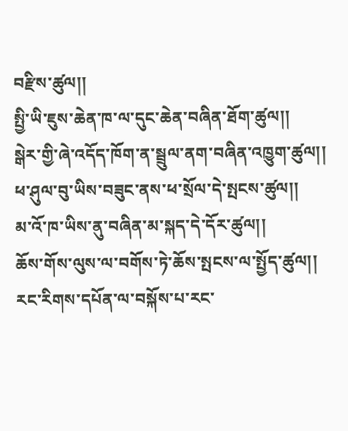བརྫིས་ཚུལ།།
སྤྱི་ཡི་ཇུས་ཆེན་ཁ་ལ་དུང་ཆེན་བཞིན་ཐོག་ཚུལ།།
སྒེར་གྱི་ཞེ་འདོད་ཁོག་ན་སྦྲུལ་ནག་བཞིན་འཁྱུག་ཚུལ།།
ཕ་ཤུལ་བུ་ཡིས་བཟུང་ནས་ཕ་སྲོལ་དེ་སྤངས་ཚུལ།།
མ་འོ་ཁ་ཡིས་ནུ་བཞིན་མ་སྐད་དེ་དོར་ཚུལ།།
ཆོས་གོས་ལུས་ལ་བགོས་ཏེ་ཆོས་སྤངས་ལ་སྤྱོད་ཚུལ།།
རང་རིགས་དཔོན་ལ་བསྐོས་པ་རང་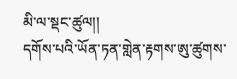མི་ལ་སྡང་ཚུལ།།
དགོས་པའི་ཡོན་ཏན་གླེན་རྟགས་ཨུ་ཚུགས་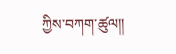ཀྱིས་བཀག་ཚུལ།།